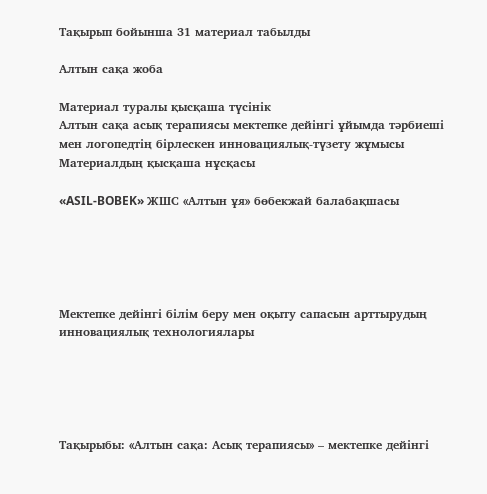Тақырып бойынша 31 материал табылды

Алтын сақа жоба

Материал туралы қысқаша түсінік
Алтын сақа асық терапиясы мектепке дейінгі ұйымда тәрбиеші мен логопедтің бірлескен инновациялық-түзету жұмысы
Материалдың қысқаша нұсқасы

«ASIL-BOBEK» ЖШС «Алтын ұя» бөбекжай балабақшасы





Мектепке дейінгі білім беру мен оқыту сапасын арттырудың инновациялық технологиялары





Тақырыбы: «Алтын сақа: Асық терапиясы» – мектепке дейінгі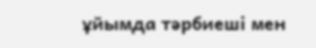ұйымда тәрбиеші мен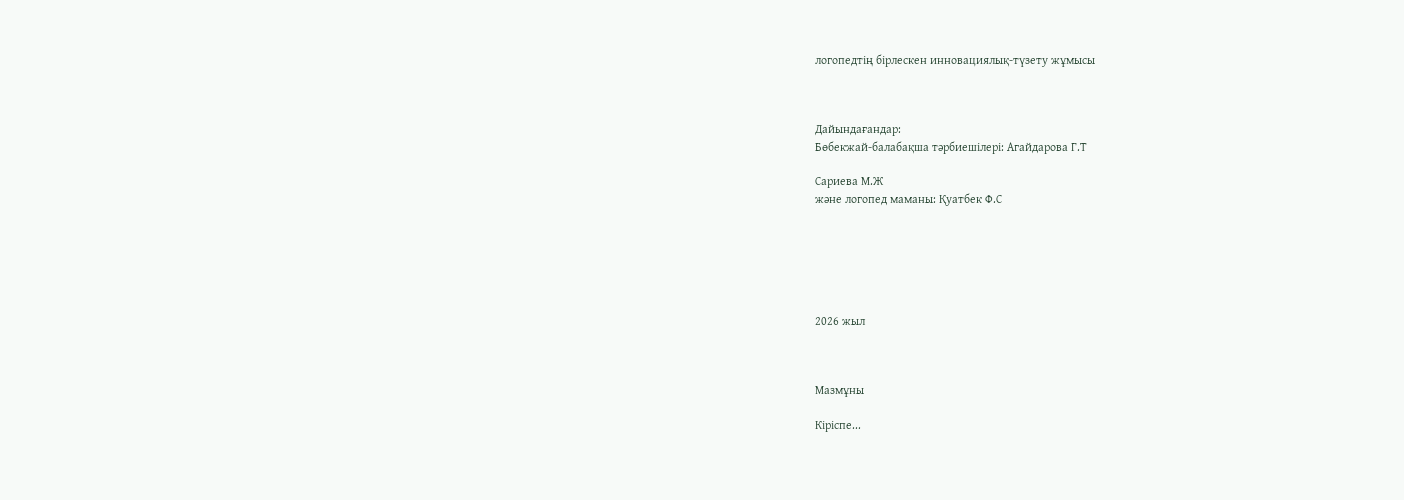логопедтің бірлескен инновациялық-түзету жұмысы



Дайындағандар:
Бөбекжай-балабақша тәрбиешілері: Агайдарова Г.Т

Сариева М.Ж
және логопед маманы: Қуатбек Ф.С






2026 жыл



Мазмұны

Кіріспе...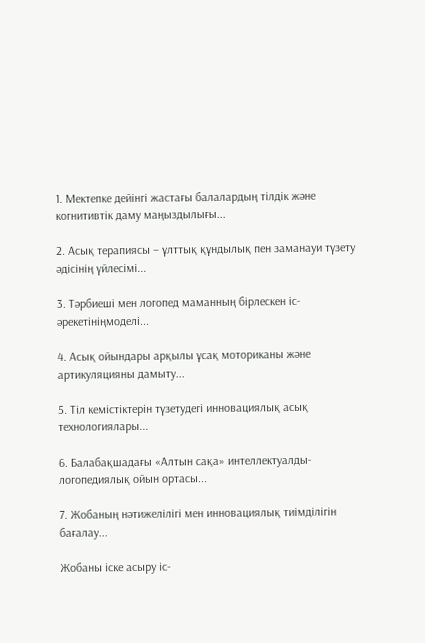1. Мектепке дейінгі жастағы балалардың тілдік және когнитивтік даму маңыздылығы...

2. Асық терапиясы – ұлттық құндылық пен заманауи түзету әдісінің үйлесімі...

3. Тәрбиеші мен логопед маманның бірлескен іс-әрекетініңмоделі...

4. Асық ойындары арқылы ұсақ моториканы және артикуляцияны дамыту...

5. Тіл кемістіктерін түзетудегі инновациялық асық технологиялары...

6. Балабақшадағы «Алтын сақа» интеллектуалды-логопедиялық ойын ортасы...

7. Жобаның нәтижелілігі мен инновациялық тиімділігін бағалау...

Жобаны іске асыру іс-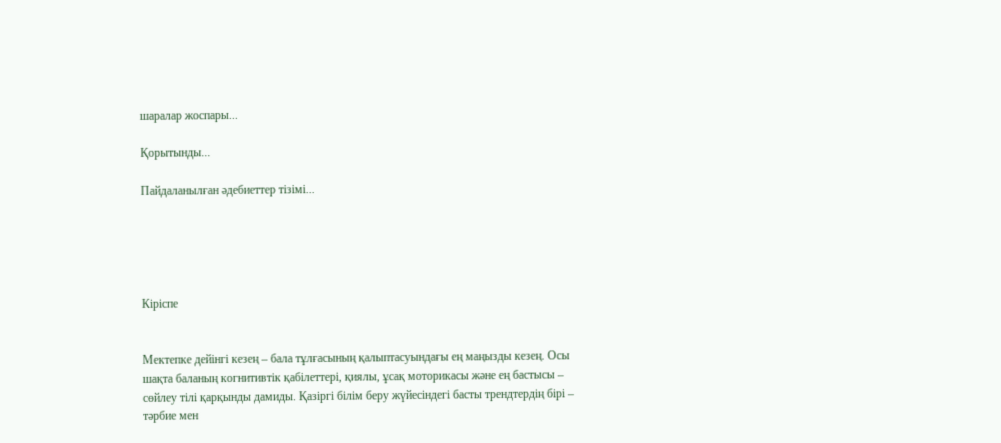шаралар жоспары...

Қорытынды...

Пайдаланылған әдебиеттер тізімі...





Кіріспе


Мектепке дейінгі кезең – бала тұлғасының қалыптасуындағы ең маңызды кезең. Осы шақта баланың когнитивтік қабілеттері, қиялы, ұсақ моторикасы және ең бастысы – сөйлеу тілі қарқынды дамиды. Қазіргі білім беру жүйесіндегі басты трендтердің бірі – тәрбие мен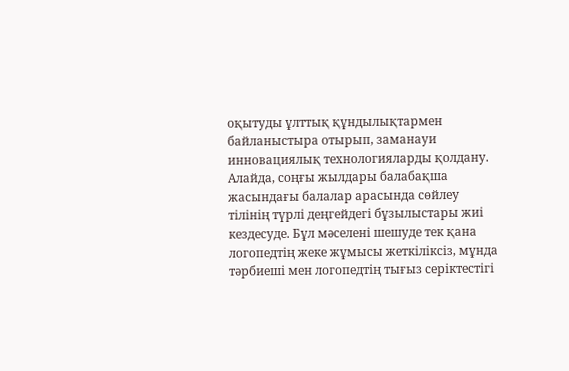оқытуды ұлттық құндылықтармен байланыстыра отырып, заманауи инновациялық технологияларды қолдану. Алайда, соңғы жылдары балабақша жасындағы балалар арасында сөйлеу тілінің түрлі деңгейдегі бұзылыстары жиі кездесуде. Бұл мәселені шешуде тек қана логопедтің жеке жұмысы жеткіліксіз, мұнда тәрбиеші мен логопедтің тығыз серіктестігі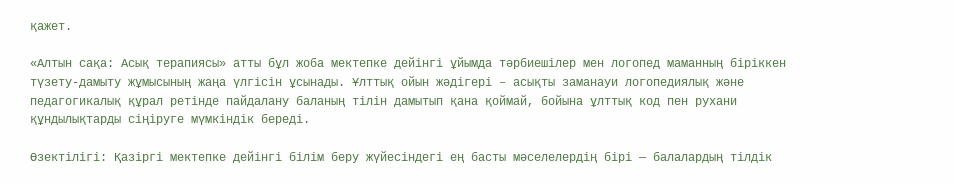қажет.

«Алтын сақа: Асық терапиясы» атты бұл жоба мектепке дейінгі ұйымда тәрбиешілер мен логопед маманның біріккен түзету-дамыту жұмысының жаңа үлгісін ұсынады. Ұлттық ойын жәдігері – асықты заманауи логопедиялық және педагогикалық құрал ретінде пайдалану баланың тілін дамытып қана қоймай, бойына ұлттық код пен рухани құндылықтарды сіңіруге мүмкіндік береді.

Өзектілігі: Қазіргі мектепке дейінгі білім беру жүйесіндегі ең басты мәселелердің бірі — балалардың тілдік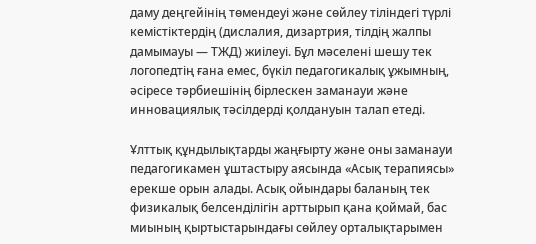даму деңгейінің төмендеуі және сөйлеу тіліндегі түрлі кемістіктердің (дислалия, дизартрия, тілдің жалпы дамымауы — ТЖД) жиілеуі. Бұл мәселені шешу тек логопедтің ғана емес, бүкіл педагогикалық ұжымның, әсіресе тәрбиешінің бірлескен заманауи және инновациялық тәсілдерді қолдануын талап етеді.

Ұлттық құндылықтарды жаңғырту және оны заманауи педагогикамен ұштастыру аясында «Асық терапиясы» ерекше орын алады. Асық ойындары баланың тек физикалық белсенділігін арттырып қана қоймай, бас миының қыртыстарындағы сөйлеу орталықтарымен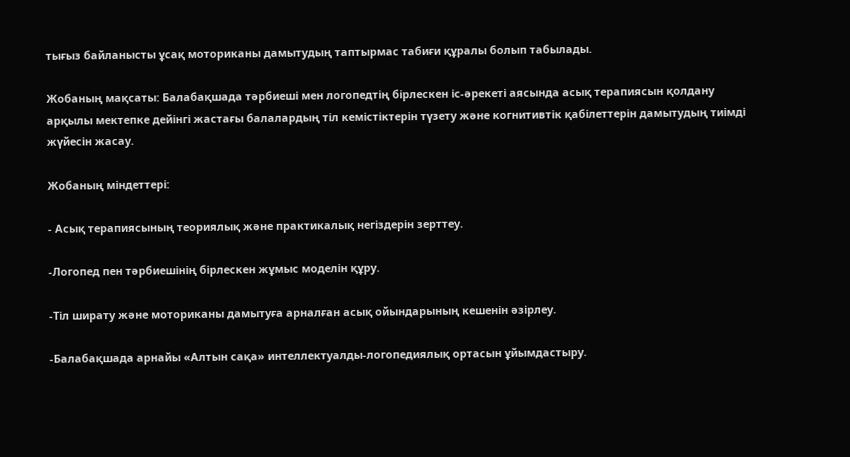тығыз байланысты ұсақ моториканы дамытудың таптырмас табиғи құралы болып табылады.

Жобаның мақсаты: Балабақшада тәрбиеші мен логопедтің бірлескен іс-әрекеті аясында асық терапиясын қолдану арқылы мектепке дейінгі жастағы балалардың тіл кемістіктерін түзету және когнитивтік қабілеттерін дамытудың тиімді жүйесін жасау.

Жобаның міндеттері:

- Асық терапиясының теориялық және практикалық негіздерін зерттеу.

-Логопед пен тәрбиешінің бірлескен жұмыс моделін құру.

-Тіл ширату және моториканы дамытуға арналған асық ойындарының кешенін әзірлеу.

-Балабақшада арнайы «Алтын сақа» интеллектуалды-логопедиялық ортасын ұйымдастыру.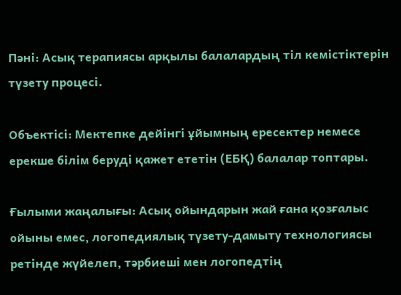Пәні: Асық терапиясы арқылы балалардың тіл кемістіктерін түзету процесі.

Объектісі: Мектепке дейінгі ұйымның ересектер немесе ерекше білім беруді қажет ететін (ЕБҚ) балалар топтары.

Ғылыми жаңалығы: Асық ойындарын жай ғана қозғалыс ойыны емес, логопедиялық түзету-дамыту технологиясы ретінде жүйелеп, тәрбиеші мен логопедтің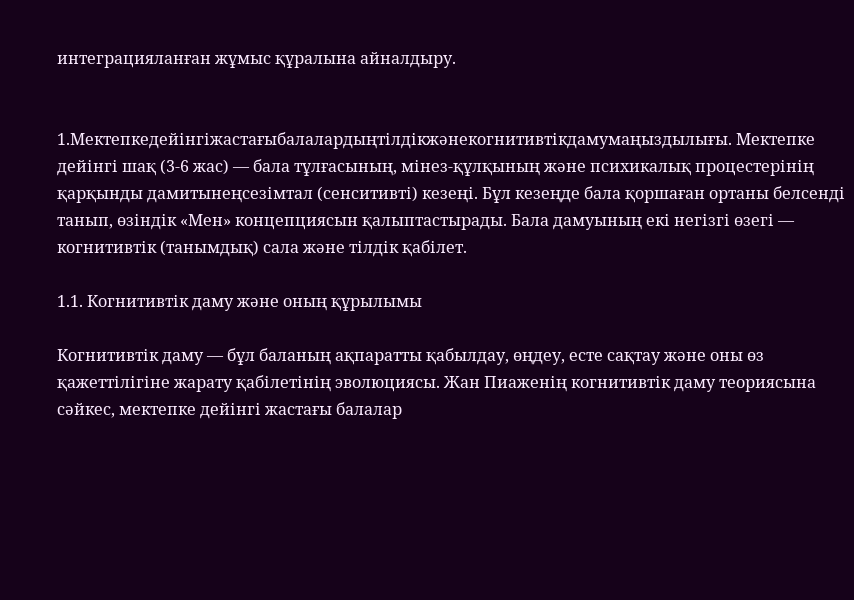интеграцияланған жұмыс құралына айналдыру.


1.Мектепкедейінгіжастағыбалалардыңтілдікжәнекогнитивтікдамумаңыздылығы. Мектепке дейінгі шақ (3-6 жас) — бала тұлғасының, мінез-құлқының және психикалық процестерінің қарқынды дамитынеңсезімтал (сенситивті) кезеңі. Бұл кезеңде бала қоршаған ортаны белсенді танып, өзіндік «Мен» концепциясын қалыптастырады. Бала дамуының екі негізгі өзегі — когнитивтік (танымдық) сала және тілдік қабілет.

1.1. Когнитивтік даму және оның құрылымы

Когнитивтік даму — бұл баланың ақпаратты қабылдау, өңдеу, есте сақтау және оны өз қажеттілігіне жарату қабілетінің эволюциясы. Жан Пиаженің когнитивтік даму теориясына сәйкес, мектепке дейінгі жастағы балалар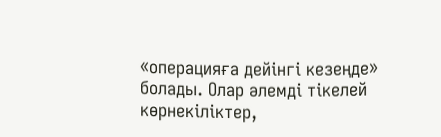«операцияға дейінгі кезеңде» болады. Олар әлемді тікелей көрнекіліктер,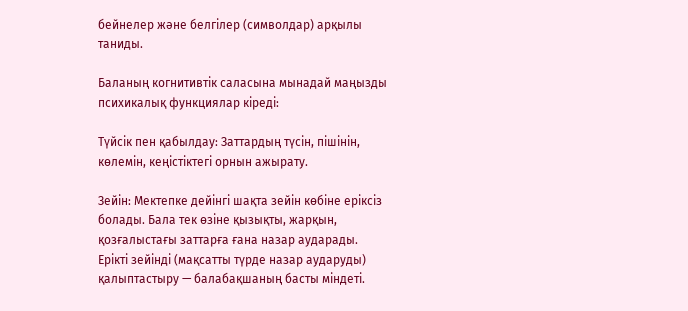бейнелер және белгілер (символдар) арқылы таниды.

Баланың когнитивтік саласына мынадай маңызды психикалық функциялар кіреді:

Түйсік пен қабылдау: Заттардың түсін, пішінін, көлемін, кеңістіктегі орнын ажырату.

Зейін: Мектепке дейінгі шақта зейін көбіне еріксіз болады. Бала тек өзіне қызықты, жарқын, қозғалыстағы заттарға ғана назар аударады. Ерікті зейінді (мақсатты түрде назар аударуды) қалыптастыру — балабақшаның басты міндеті.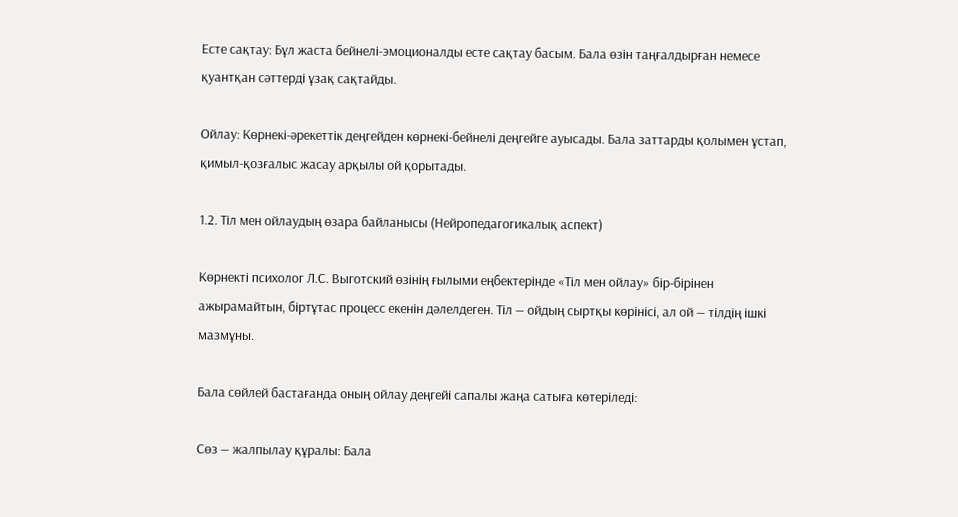Есте сақтау: Бұл жаста бейнелі-эмоционалды есте сақтау басым. Бала өзін таңғалдырған немесе қуантқан сәттерді ұзақ сақтайды.

Ойлау: Көрнекі-әрекеттік деңгейден көрнекі-бейнелі деңгейге ауысады. Бала заттарды қолымен ұстап, қимыл-қозғалыс жасау арқылы ой қорытады.

1.2. Тіл мен ойлаудың өзара байланысы (Нейропедагогикалық аспект)

Көрнекті психолог Л.С. Выготский өзінің ғылыми еңбектерінде «Тіл мен ойлау» бір-бірінен ажырамайтын, біртұтас процесс екенін дәлелдеген. Тіл — ойдың сыртқы көрінісі, ал ой — тілдің ішкі мазмұны.

Бала сөйлей бастағанда оның ойлау деңгейі сапалы жаңа сатыға көтеріледі:

Сөз — жалпылау құралы: Бала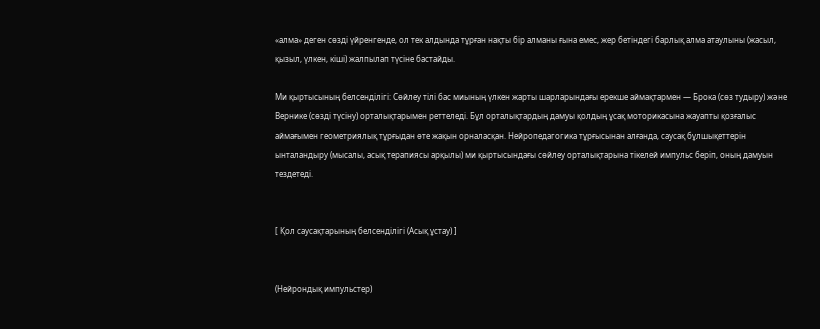«алма» деген сөзді үйренгенде, ол тек алдында тұрған нақты бір алманы ғына емес, жер бетіндегі барлық алма атаулыны (жасыл, қызыл, үлкен, кіші) жалпылап түсіне бастайды.

Ми қыртысының белсенділігі: Сөйлеу тілі бас миының үлкен жарты шарларындағы ерекше аймақтармен — Брока (сөз тудыру) және Вернике (сөзді түсіну) орталықтарымен реттеледі. Бұл орталықтардың дамуы қолдың ұсақ моторикасына жауапты қозғалыс аймағымен геометриялық тұрғыдан өте жақын орналасқан. Нейропедагогика тұрғысынан алғанда, саусақ бұлшықеттерін ынталандыру (мысалы, асық терапиясы арқылы) ми қыртысындағы сөйлеу орталықтарына тікелей импульс беріп, оның дамуын тездетеді.


[ Қол саусақтарының белсенділігі (Асық ұстау) ]


(Нейрондық импульстер)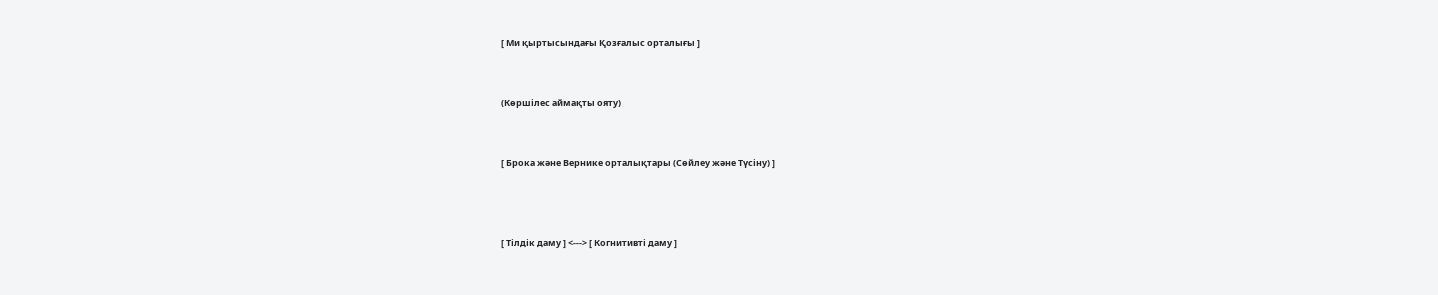[ Ми қыртысындағы Қозғалыс орталығы ]


(Көршілес аймақты ояту)


[ Брока және Вернике орталықтары (Сөйлеу және Түсіну) ]



[ Тілдік даму ] <---> [ Когнитивті даму ]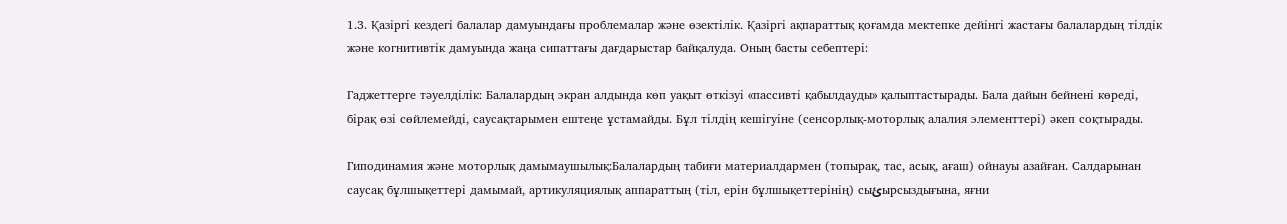1.3. Қазіргі кездегі балалар дамуындағы проблемалар және өзектілік. Қазіргі ақпараттық қоғамда мектепке дейінгі жастағы балалардың тілдік және когнитивтік дамуында жаңа сипаттағы дағдарыстар байқалуда. Оның басты себептері:

Гаджеттерге тәуелділік: Балалардың экран алдында көп уақыт өткізуі «пассивті қабылдауды» қалыптастырады. Бала дайын бейнені көреді, бірақ өзі сөйлемейді, саусақтарымен ештеңе ұстамайды. Бұл тілдің кешігуіне (сенсорлық-моторлық алалия элементтері) әкеп соқтырады.

Гиподинамия және моторлық дамымаушылық:Балалардың табиғи материалдармен (топырақ, тас, асық, ағаш) ойнауы азайған. Салдарынан саусақ бұлшықеттері дамымай, артикуляциялық аппараттың (тіл, ерін бұлшықеттерінің) сыئырсыздығына, яғни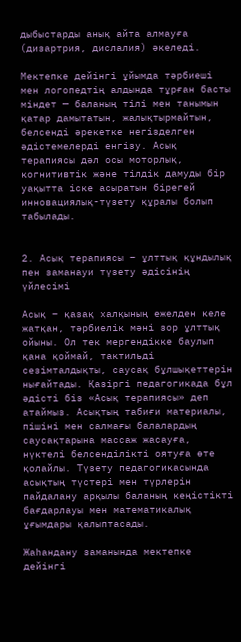дыбыстарды анық айта алмауға (дизартрия, дислалия) әкеледі.

Мектепке дейінгі ұйымда тәрбиеші мен логопедтің алдында тұрған басты міндет — баланың тілі мен танымын қатар дамытатын, жалықтырмайтын, белсенді әрекетке негізделген әдістемелерді енгізу. Асық терапиясы дәл осы моторлық, когнитивтік және тілдік дамуды бір уақытта іске асыратын бірегей инновациялық-түзету құралы болып табылады.


2. Асық терапиясы – ұлттық құндылық пен заманауи түзету әдісінің үйлесімі

Асық – қазақ халқының ежелден келе жатқан, тәрбиелік мәні зор ұлттық ойыны. Ол тек мергендікке баулып қана қоймай, тактильді сезімталдықты, саусақ бұлшықеттерін нығайтады. Қазіргі педагогикада бұл әдісті біз «Асық терапиясы» деп атаймыз. Асықтың табиғи материалы, пішіні мен салмағы балалардың саусақтарына массаж жасауға, нүктелі белсенділікті оятуға өте қолайлы. Түзету педагогикасында асықтың түстері мен түрлерін пайдалану арқылы баланың кеңістікті бағдарлауы мен математикалық ұғымдары қалыптасады.

Жаһандану заманында мектепке дейінгі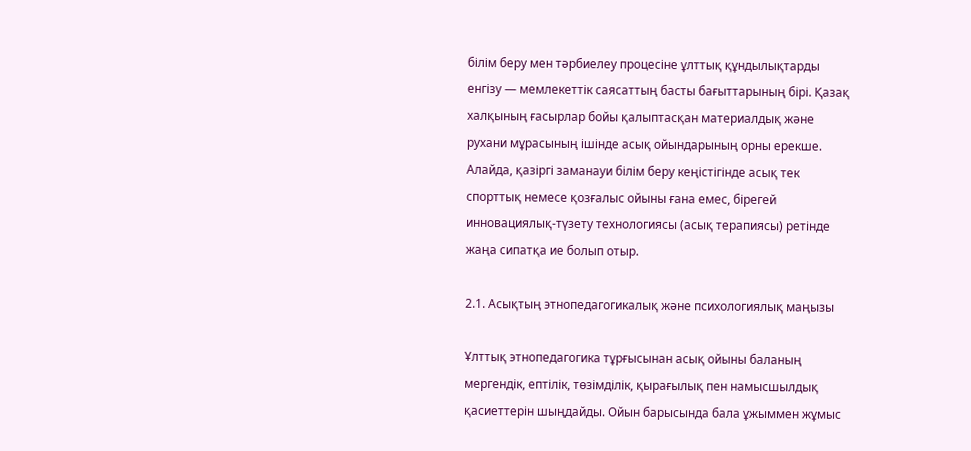білім беру мен тәрбиелеу процесіне ұлттық құндылықтарды енгізу — мемлекеттік саясаттың басты бағыттарының бірі. Қазақ халқының ғасырлар бойы қалыптасқан материалдық және рухани мұрасының ішінде асық ойындарының орны ерекше. Алайда, қазіргі заманауи білім беру кеңістігінде асық тек спорттық немесе қозғалыс ойыны ғана емес, бірегей инновациялық-түзету технологиясы (асық терапиясы) ретінде жаңа сипатқа ие болып отыр.

2.1. Асықтың этнопедагогикалық және психологиялық маңызы

Ұлттық этнопедагогика тұрғысынан асық ойыны баланың мергендік, ептілік, төзімділік, қырағылық пен намысшылдық қасиеттерін шыңдайды. Ойын барысында бала ұжыммен жұмыс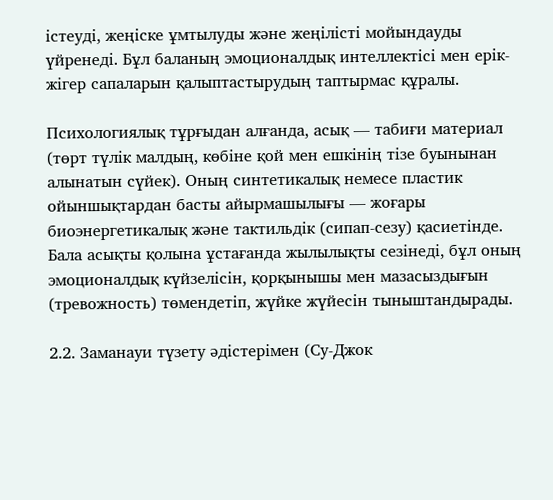істеуді, жеңіске ұмтылуды және жеңілісті мойындауды үйренеді. Бұл баланың эмоционалдық интеллектісі мен ерік-жігер сапаларын қалыптастырудың таптырмас құралы.

Психологиялық тұрғыдан алғанда, асық — табиғи материал (төрт түлік малдың, көбіне қой мен ешкінің тізе буынынан алынатын сүйек). Оның синтетикалық немесе пластик ойыншықтардан басты айырмашылығы — жоғары биоэнергетикалық және тактильдік (сипап-сезу) қасиетінде. Бала асықты қолына ұстағанда жылылықты сезінеді, бұл оның эмоционалдық күйзелісін, қорқынышы мен мазасыздығын (тревожность) төмендетіп, жүйке жүйесін тыныштандырады.

2.2. Заманауи түзету әдістерімен (Су-Джок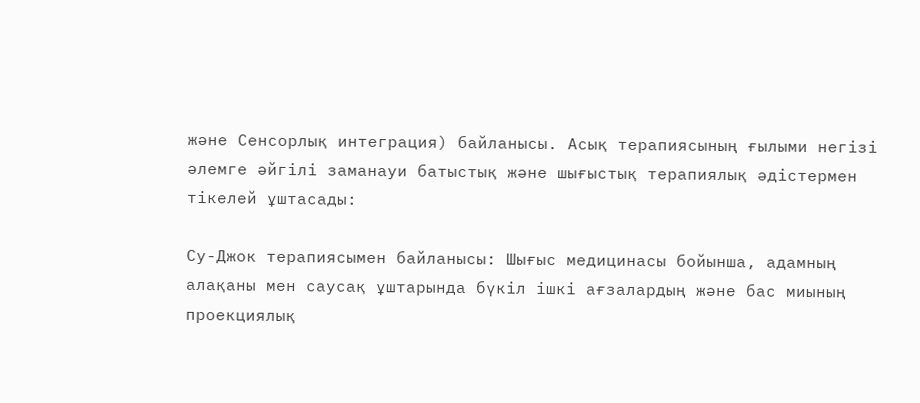және Сенсорлық интеграция) байланысы. Асық терапиясының ғылыми негізі әлемге әйгілі заманауи батыстық және шығыстық терапиялық әдістермен тікелей ұштасады:

Су-Джок терапиясымен байланысы: Шығыс медицинасы бойынша, адамның алақаны мен саусақ ұштарында бүкіл ішкі ағзалардың және бас миының проекциялық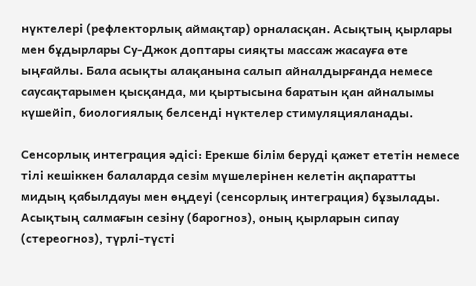нүктелері (рефлекторлық аймақтар) орналасқан. Асықтың қырлары мен бұдырлары Су-Джок доптары сияқты массаж жасауға өте ыңғайлы. Бала асықты алақанына салып айналдырғанда немесе саусақтарымен қысқанда, ми қыртысына баратын қан айналымы күшейіп, биологиялық белсенді нүктелер стимуляцияланады.

Сенсорлық интеграция әдісі: Ерекше білім беруді қажет ететін немесе тілі кешіккен балаларда сезім мүшелерінен келетін ақпаратты мидың қабылдауы мен өңдеуі (сенсорлық интеграция) бұзылады. Асықтың салмағын сезіну (барогноз), оның қырларын сипау (стереогноз), түрлі-түсті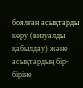боялған асықтарды көру (визуалды қабылдау) және асықтардың бір-біріне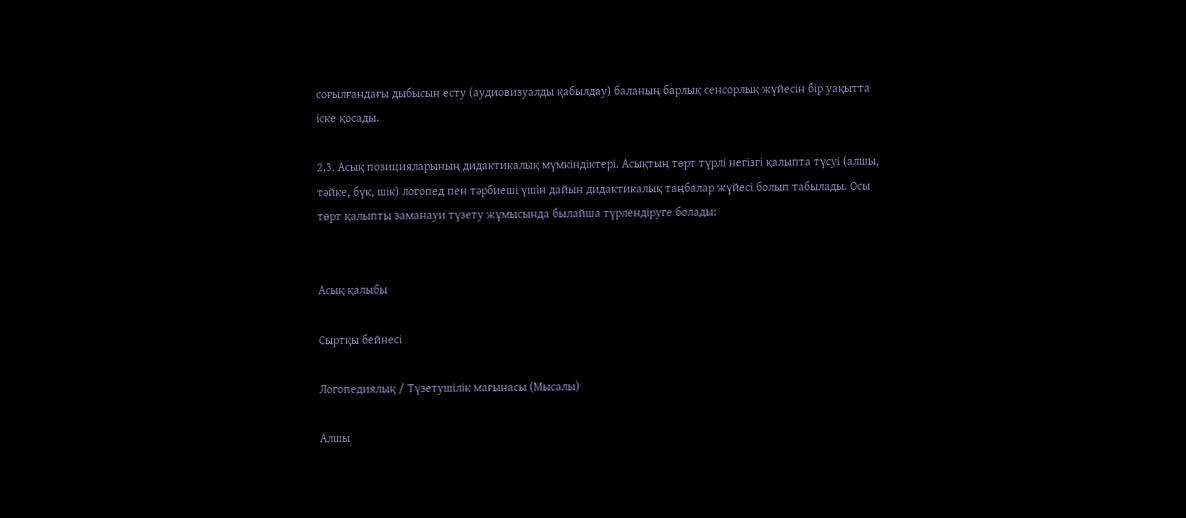соғылғандағы дыбысын есту (аудиовизуалды қабылдау) баланың барлық сенсорлық жүйесін бір уақытта іске қосады.

2.3. Асық позицияларының дидактикалық мүмкіндіктері. Асықтың төрт түрлі негізгі қалыпта түсуі (алшы, тәйке, бүк, шік) логопед пен тәрбиеші үшін дайын дидактикалық таңбалар жүйесі болып табылады. Осы төрт қалыпты заманауи түзету жұмысында былайша түрлендіруге болады:


Асық қалыбы

Сыртқы бейнесі

Логопедиялық / Түзетушілік мағынасы (Мысалы)

Алшы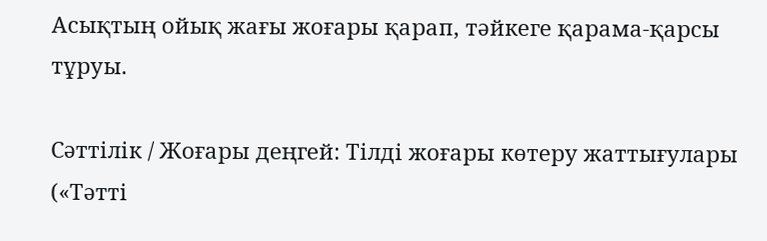Асықтың ойық жағы жоғары қарап, тәйкеге қарама-қарсы тұруы.

Сәттілік / Жоғары деңгей: Тілді жоғары көтеру жаттығулары («Тәтті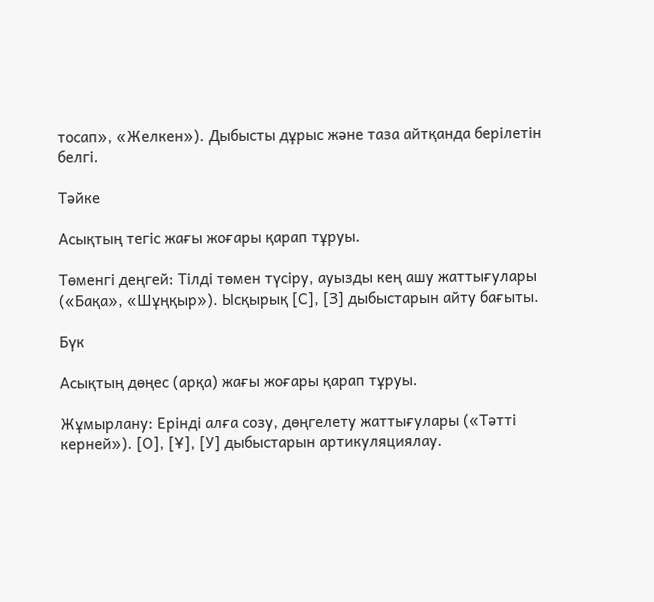тосап», «Желкен»). Дыбысты дұрыс және таза айтқанда берілетін белгі.

Тәйке

Асықтың тегіс жағы жоғары қарап тұруы.

Төменгі деңгей: Тілді төмен түсіру, ауызды кең ашу жаттығулары («Бақа», «Шұңқыр»). Ысқырық [С], [З] дыбыстарын айту бағыты.

Бүк

Асықтың дөңес (арқа) жағы жоғары қарап тұруы.

Жұмырлану: Ерінді алға созу, дөңгелету жаттығулары («Тәтті керней»). [О], [Ұ], [У] дыбыстарын артикуляциялау.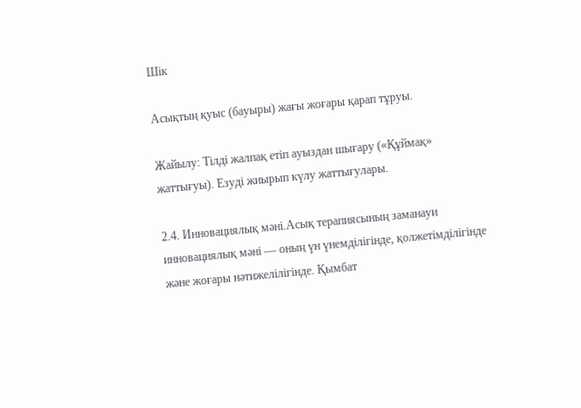Шік

Асықтың қуыс (бауыры) жағы жоғары қарап тұруы.

Жайылу: Тілді жалпақ етіп ауыздан шығару («Құймақ» жаттығуы). Езуді жиырып күлу жаттығулары.

2.4. Инновациялық мәні.Асық терапиясының заманауи инновациялық мәні — оның үн үнемділігінде, қолжетімділігінде және жоғары нәтижелілігінде. Қымбат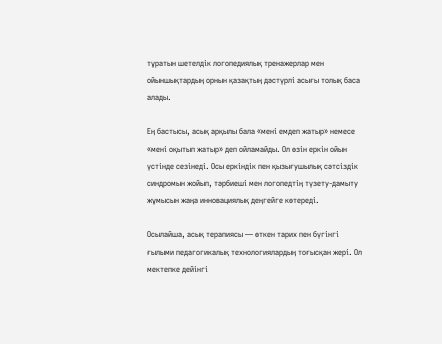тұратын шетелдік логопедиялық тренажерлар мен ойыншықтардың орнын қазақтың дәстүрлі асығы толық баса алады.

Ең бастысы, асық арқылы бала «мені емдеп жатыр» немесе «мені оқытып жатыр» деп ойламайды. Ол өзін еркін ойын үстінде сезінеді. Осы еркіндік пен қызығушылық сәтсіздік синдромын жойып, тәрбиеші мен логопедтің түзету-дамыту жұмысын жаңа инновациялық деңгейге көтереді.

Осылайша, асық терапиясы — өткен тарих пен бүгінгі ғылыми педагогикалық технологиялардың тоғысқан жері. Ол мектепке дейінгі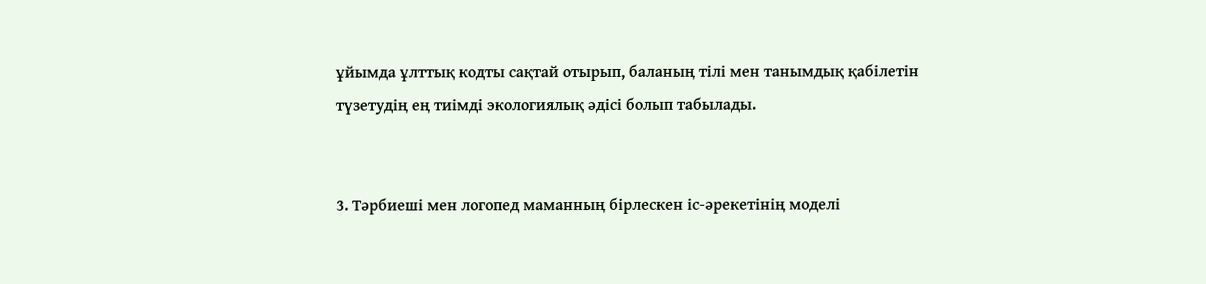ұйымда ұлттық кодты сақтай отырып, баланың тілі мен танымдық қабілетін түзетудің ең тиімді экологиялық әдісі болып табылады.


3. Тәрбиеші мен логопед маманның бірлескен іс-әрекетінің моделі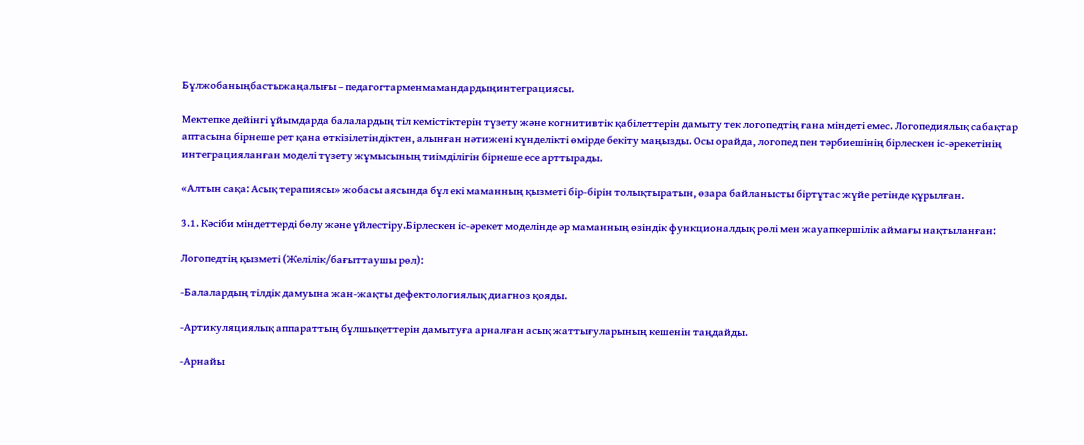Бұлжобаныңбастыжаңалығы – педагогтарменмамандардыңинтеграциясы.

Мектепке дейінгі ұйымдарда балалардың тіл кемістіктерін түзету және когнитивтік қабілеттерін дамыту тек логопедтің ғана міндеті емес. Логопедиялық сабақтар аптасына бірнеше рет қана өткізілетіндіктен, алынған нәтижені күнделікті өмірде бекіту маңызды. Осы орайда, логопед пен тәрбиешінің бірлескен іс-әрекетінің интеграцияланған моделі түзету жұмысының тиімділігін бірнеше есе арттырады.

«Алтын сақа: Асық терапиясы» жобасы аясында бұл екі маманның қызметі бір-бірін толықтыратын, өзара байланысты біртұтас жүйе ретінде құрылған.

3.1. Кәсіби міндеттерді бөлу және үйлестіру.Бірлескен іс-әрекет моделінде әр маманның өзіндік функционалдық рөлі мен жауапкершілік аймағы нақтыланған:

Логопедтің қызметі (Желілік/бағыттаушы рөл):

-Балалардың тілдік дамуына жан-жақты дефектологиялық диагноз қояды.

-Артикуляциялық аппараттың бұлшықеттерін дамытуға арналған асық жаттығуларының кешенін таңдайды.

-Арнайы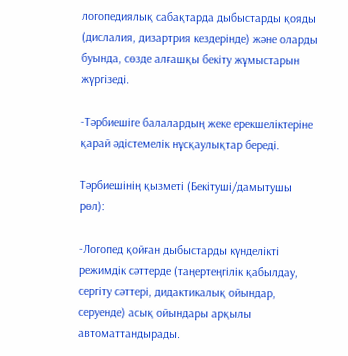логопедиялық сабақтарда дыбыстарды қояды (дислалия, дизартрия кездерінде) және оларды буында, сөзде алғашқы бекіту жұмыстарын жүргізеді.

-Тәрбиешіге балалардың жеке ерекшеліктеріне қарай әдістемелік нұсқаулықтар береді.

Тәрбиешінің қызметі (Бекітуші/дамытушы рөл):

-Логопед қойған дыбыстарды күнделікті режимдік сәттерде (таңертеңгілік қабылдау, сергіту сәттері, дидактикалық ойындар, серуенде) асық ойындары арқылы автоматтандырады.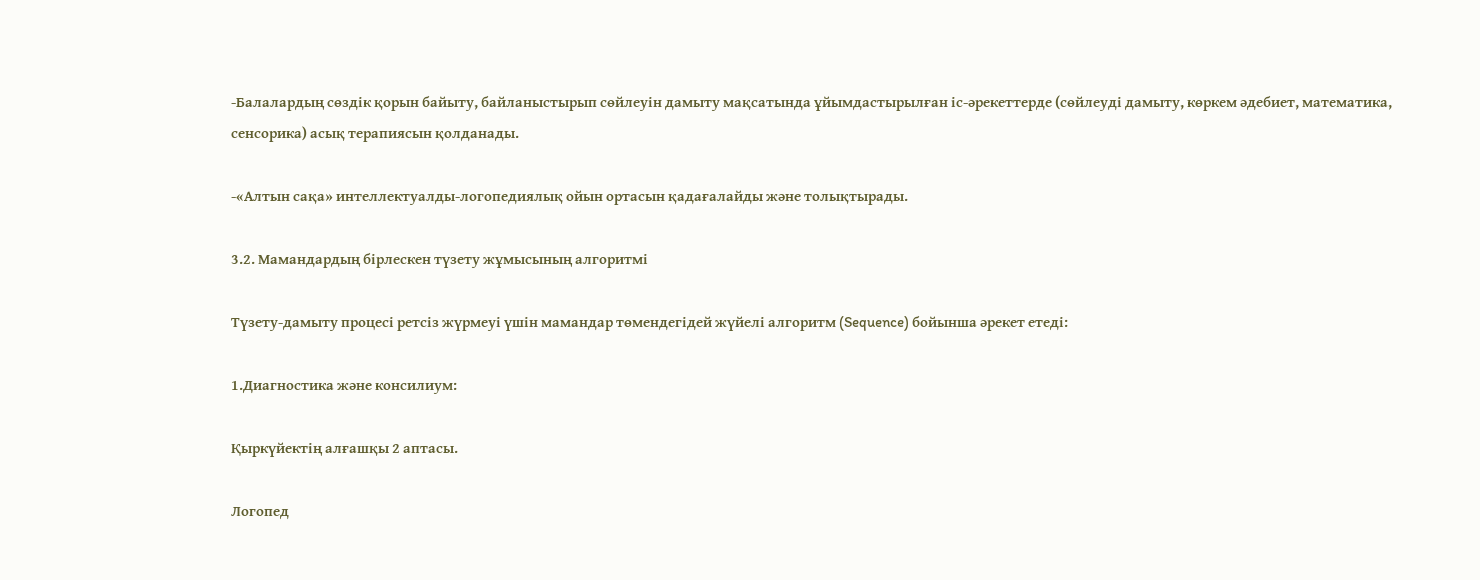-Балалардың сөздік қорын байыту, байланыстырып сөйлеуін дамыту мақсатында ұйымдастырылған іс-әрекеттерде (сөйлеуді дамыту, көркем әдебиет, математика, сенсорика) асық терапиясын қолданады.

-«Алтын сақа» интеллектуалды-логопедиялық ойын ортасын қадағалайды және толықтырады.

3.2. Мамандардың бірлескен түзету жұмысының алгоритмі

Түзету-дамыту процесі ретсіз жүрмеуі үшін мамандар төмендегідей жүйелі алгоритм (Sequence) бойынша әрекет етеді:

1.Диагностика және консилиум:

Қыркүйектің алғашқы 2 аптасы.

Логопед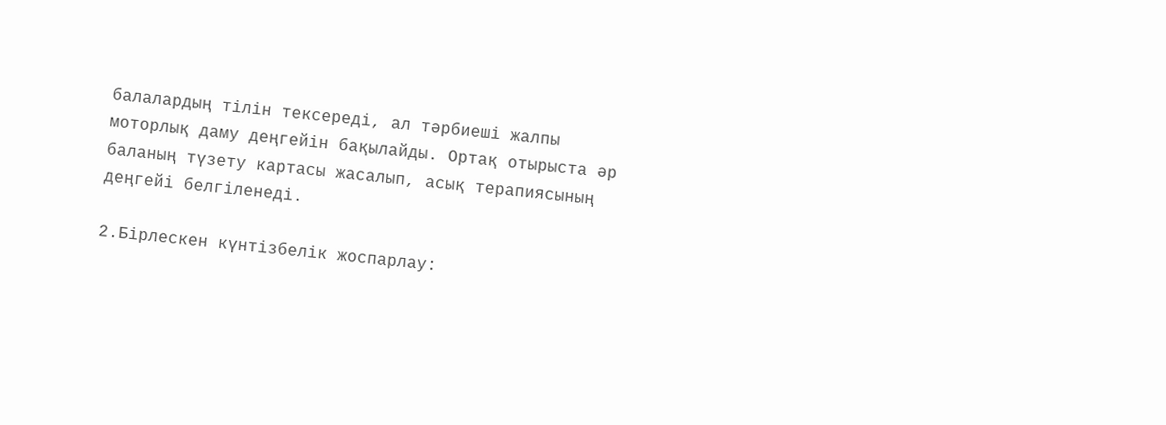балалардың тілін тексереді, ал тәрбиеші жалпы моторлық даму деңгейін бақылайды. Ортақ отырыста әр баланың түзету картасы жасалып, асық терапиясының деңгейі белгіленеді.

2.Бірлескен күнтізбелік жоспарлау: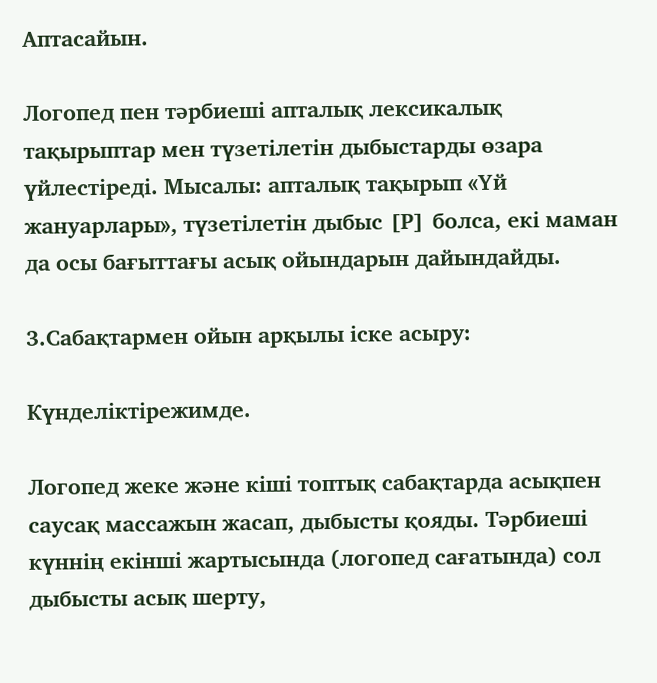Аптасайын.

Логопед пен тәрбиеші апталық лексикалық тақырыптар мен түзетілетін дыбыстарды өзара үйлестіреді. Мысалы: апталық тақырып «Үй жануарлары», түзетілетін дыбыс [Р] болса, екі маман да осы бағыттағы асық ойындарын дайындайды.

3.Сабақтармен ойын арқылы іске асыру:

Күнделіктірежимде.

Логопед жеке және кіші топтық сабақтарда асықпен саусақ массажын жасап, дыбысты қояды. Тәрбиеші күннің екінші жартысында (логопед сағатында) сол дыбысты асық шерту,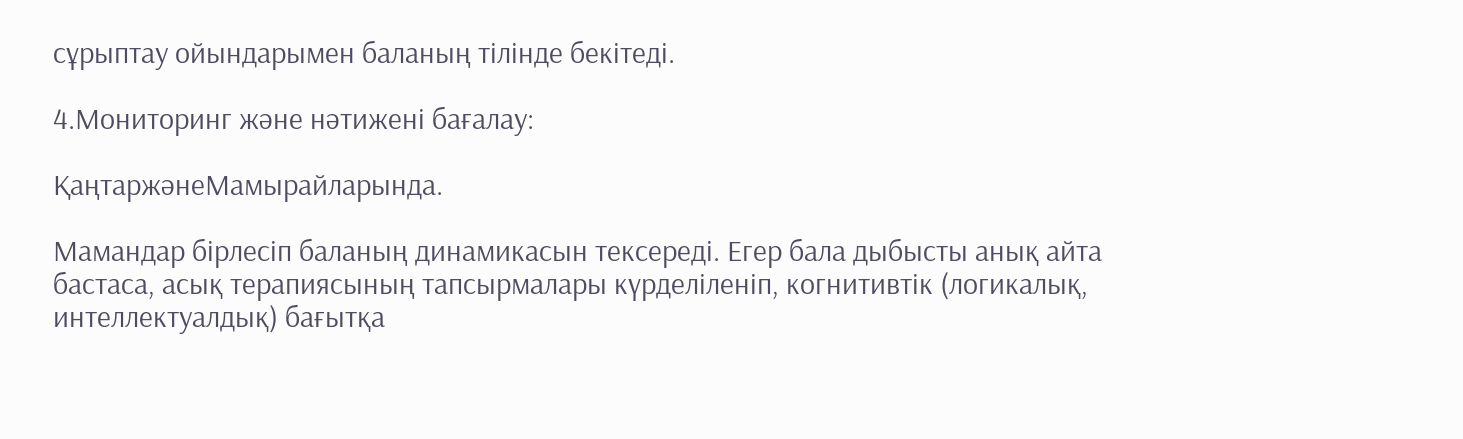сұрыптау ойындарымен баланың тілінде бекітеді.

4.Мониторинг және нәтижені бағалау:

ҚаңтаржәнеМамырайларында.

Мамандар бірлесіп баланың динамикасын тексереді. Егер бала дыбысты анық айта бастаса, асық терапиясының тапсырмалары күрделіленіп, когнитивтік (логикалық, интеллектуалдық) бағытқа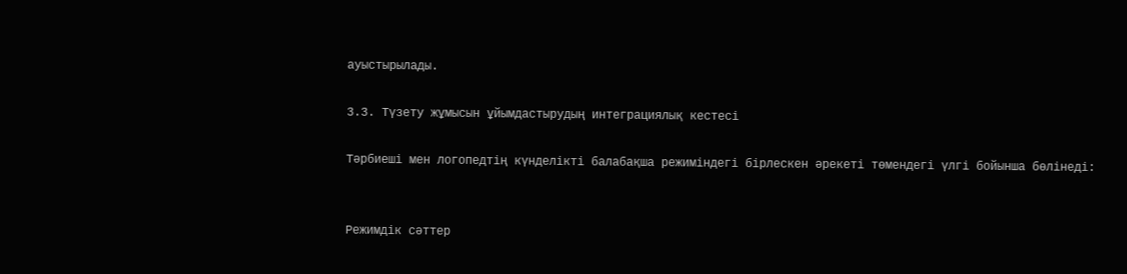ауыстырылады.

3.3. Түзету жұмысын ұйымдастырудың интеграциялық кестесі

Тәрбиеші мен логопедтің күнделікті балабақша режиміндегі бірлескен әрекеті төмендегі үлгі бойынша бөлінеді:


Режимдік сәттер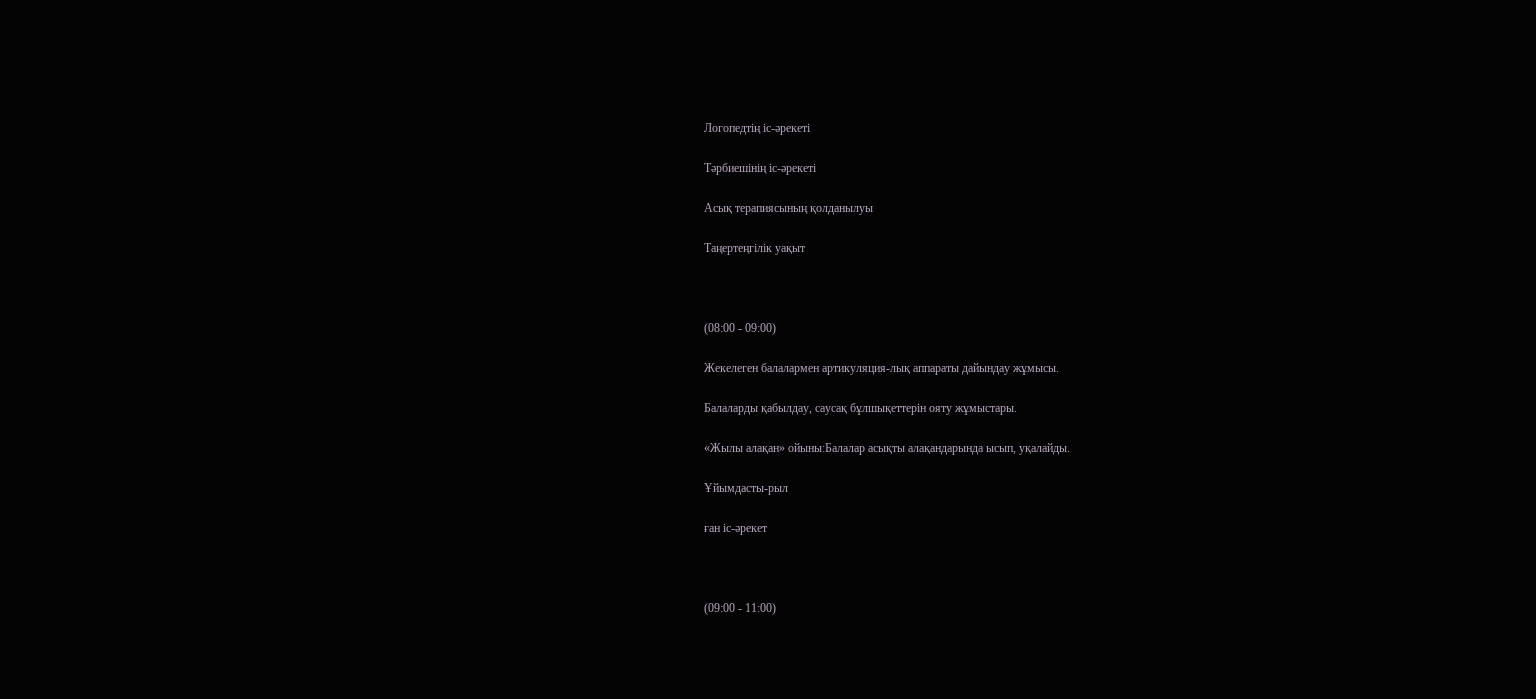Логопедтің іс-әрекеті

Тәрбиешінің іс-әрекеті

Асық терапиясының қолданылуы

Таңертеңгілік уақыт



(08:00 - 09:00)

Жекелеген балалармен артикуляция-лық аппараты дайындау жұмысы.

Балаларды қабылдау, саусақ бұлшықеттерін ояту жұмыстары.

«Жылы алақан» ойыны:Балалар асықты алақандарында ысып, уқалайды.

Ұйымдасты-рыл

ған іс-әрекет



(09:00 - 11:00)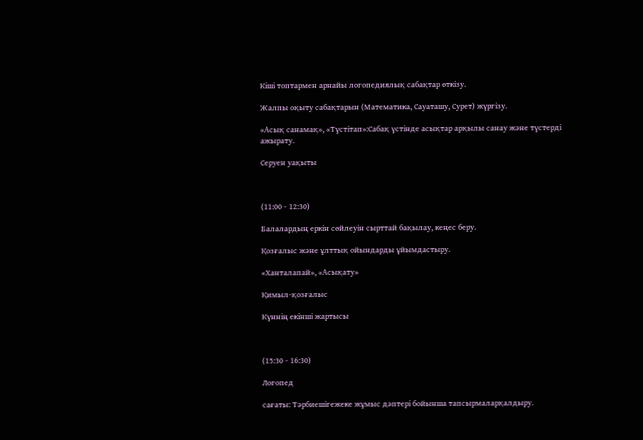Кіші топтармен арнайы логопедиялық сабақтар өткізу.

Жалпы оқыту сабақтарын (Математика, Сауаташу, Сурет) жүргізу.

«Асық санамақ», «Түстітап»:Сабақ үстінде асықтар арқылы санау және түстерді ажырату.

Серуен уақыты



(11:00 - 12:30)

Балалардың еркін сөйлеуін сырттай бақылау, кеңес беру.

Қозғалыс және ұлттық ойындарды ұйымдастыру.

«Ханталапай», «Асықату»

Қимыл-қозғалыс

Күннің екінші жартысы



(15:30 - 16:30)

Логопед

сағаты: Тәрбиешігежеке жұмыс дәптері бойынша тапсырмаларқалдыру.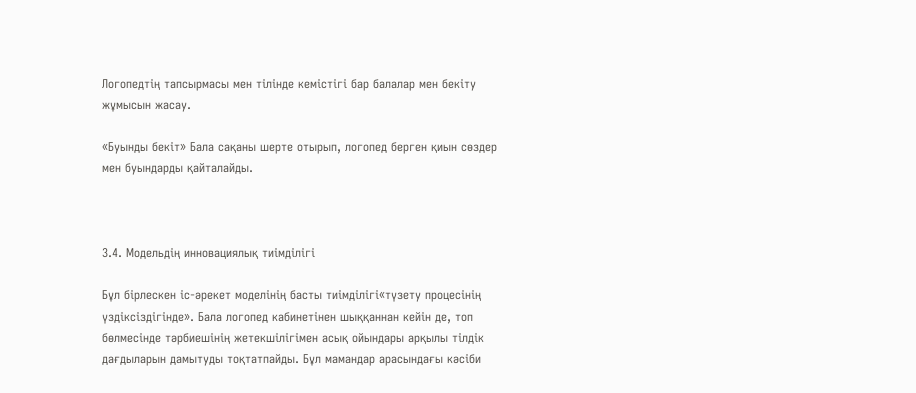Логопедтің тапсырмасы мен тілінде кемістігі бар балалар мен бекіту жұмысын жасау.

«Буынды бекіт» Бала сақаны шерте отырып, логопед берген қиын сөздер мен буындарды қайталайды.



3.4. Модельдің инновациялық тиімділігі

Бұл бірлескен іс-әрекет моделінің басты тиімділігі«түзету процесінің үздіксіздігінде». Бала логопед кабинетінен шыққаннан кейін де, топ бөлмесінде тәрбиешінің жетекшілігімен асық ойындары арқылы тілдік дағдыларын дамытуды тоқтатпайды. Бұл мамандар арасындағы кәсіби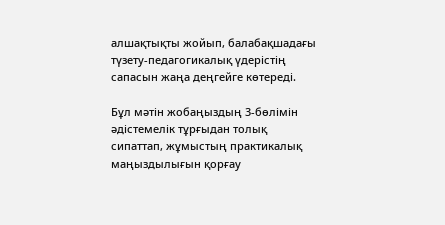алшақтықты жойып, балабақшадағы түзету-педагогикалық үдерістің сапасын жаңа деңгейге көтереді.

Бұл мәтін жобаңыздың 3-бөлімін әдістемелік тұрғыдан толық сипаттап, жұмыстың практикалық маңыздылығын қорғау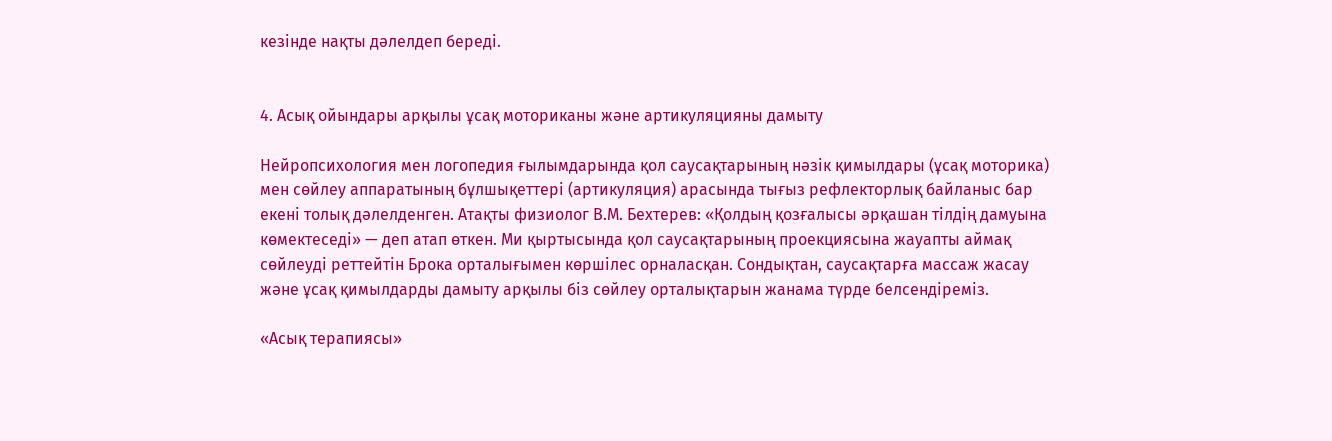кезінде нақты дәлелдеп береді.


4. Асық ойындары арқылы ұсақ моториканы және артикуляцияны дамыту

Нейропсихология мен логопедия ғылымдарында қол саусақтарының нәзік қимылдары (ұсақ моторика) мен сөйлеу аппаратының бұлшықеттері (артикуляция) арасында тығыз рефлекторлық байланыс бар екені толық дәлелденген. Атақты физиолог В.М. Бехтерев: «Қолдың қозғалысы әрқашан тілдің дамуына көмектеседі» — деп атап өткен. Ми қыртысында қол саусақтарының проекциясына жауапты аймақ сөйлеуді реттейтін Брока орталығымен көршілес орналасқан. Сондықтан, саусақтарға массаж жасау және ұсақ қимылдарды дамыту арқылы біз сөйлеу орталықтарын жанама түрде белсендіреміз.

«Асық терапиясы»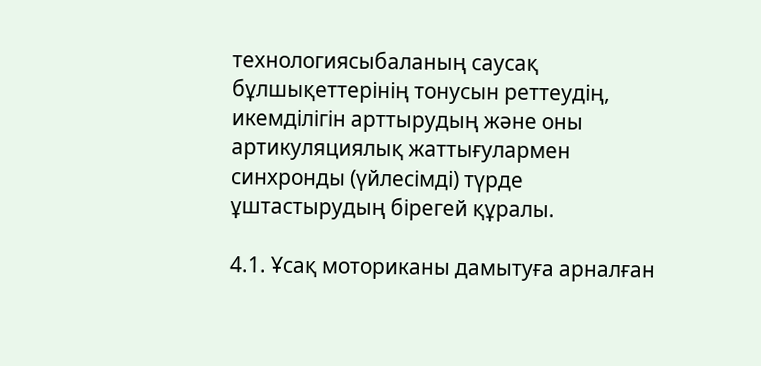технологиясыбаланың саусақ бұлшықеттерінің тонусын реттеудің, икемділігін арттырудың және оны артикуляциялық жаттығулармен синхронды (үйлесімді) түрде ұштастырудың бірегей құралы.

4.1. Ұсақ моториканы дамытуға арналған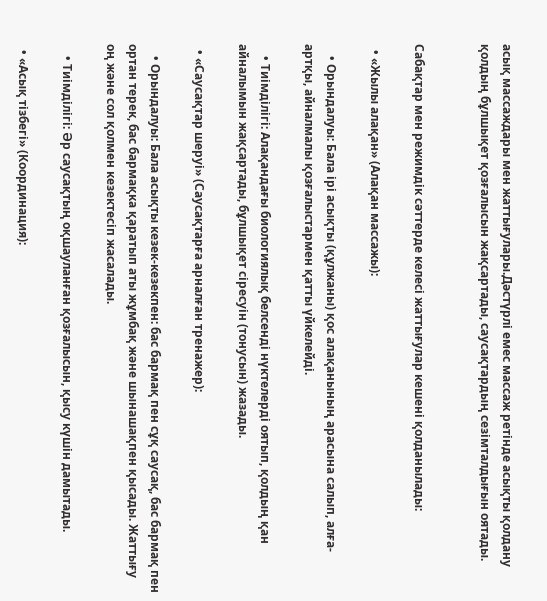асық массаждары мен жаттығулары.Дәстүрлі емес массаж ретінде асықты қолдану қолдың бұлшықет қозғалысын жақсартады, саусақтардың сезімталдығын оятады.


Сабақтар мен режимдік сәттерде келесі жаттығулар кешені қолданылады:

  • «Жылы алақан» (Алақан массажы):

    • Орындалуы: Бала ірі асықты (құлжаны) қос алақанының арасына салып, алға-артқы, айналмалы қозғалыстармен қатты үйкелейді.

    • Тиімділігі: Алақандағы биологиялық белсенді нүктелерді оятып, қолдың қан айналымын жақсартады, бұлшықет сіресуін (тонусын) жазады.

  • «Саусақтар шеруі» (Саусақтарға арналған тренажер):

    • Орындалуы: Бала асықты кезек-кезекпен: бас бармақ пен сұқ саусақ, бас бармақ пен ортан терек, бас бармақка қаратып аты жұмбақ және шынашақпен қысады. Жаттығу оң және сол қолмен кезектесіп жасалады.

    • Тиімділігі: Әр саусақтың оқшауланған қозғалысын, қысу күшін дамытады.

  • «Асық тізбегі» (Координация):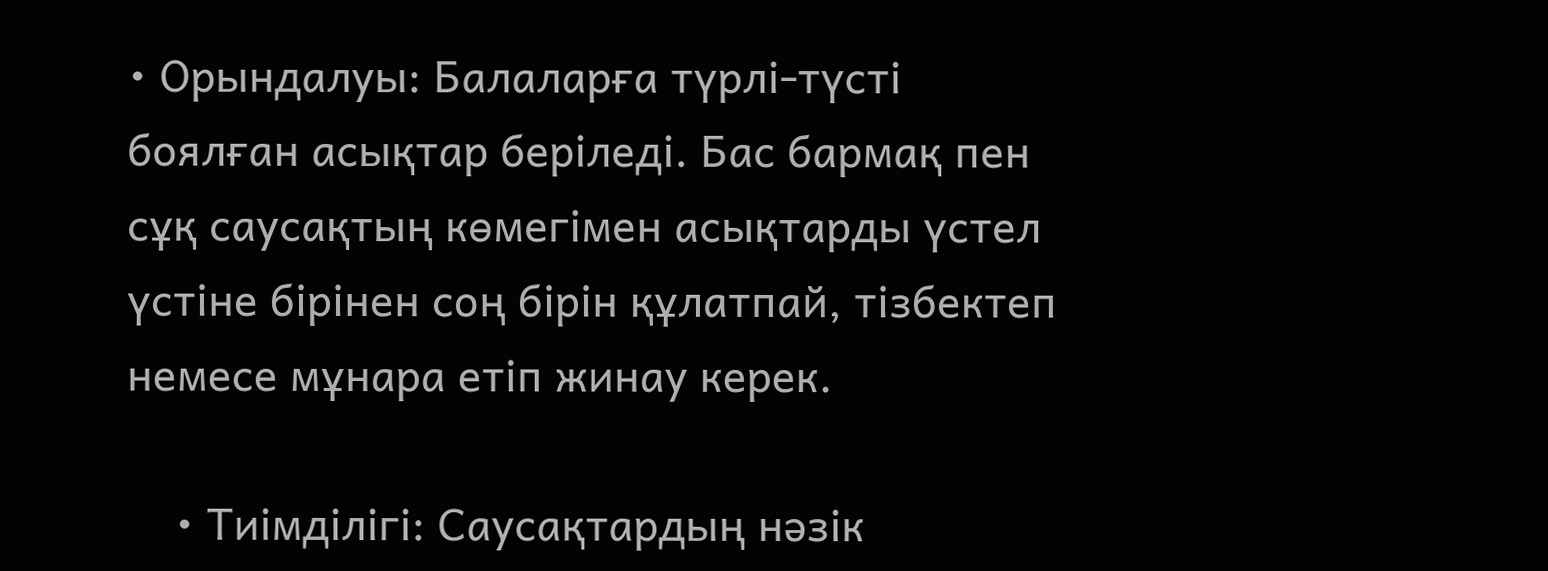• Орындалуы: Балаларға түрлі-түсті боялған асықтар беріледі. Бас бармақ пен сұқ саусақтың көмегімен асықтарды үстел үстіне бірінен соң бірін құлатпай, тізбектеп немесе мұнара етіп жинау керек.

    • Тиімділігі: Саусақтардың нәзік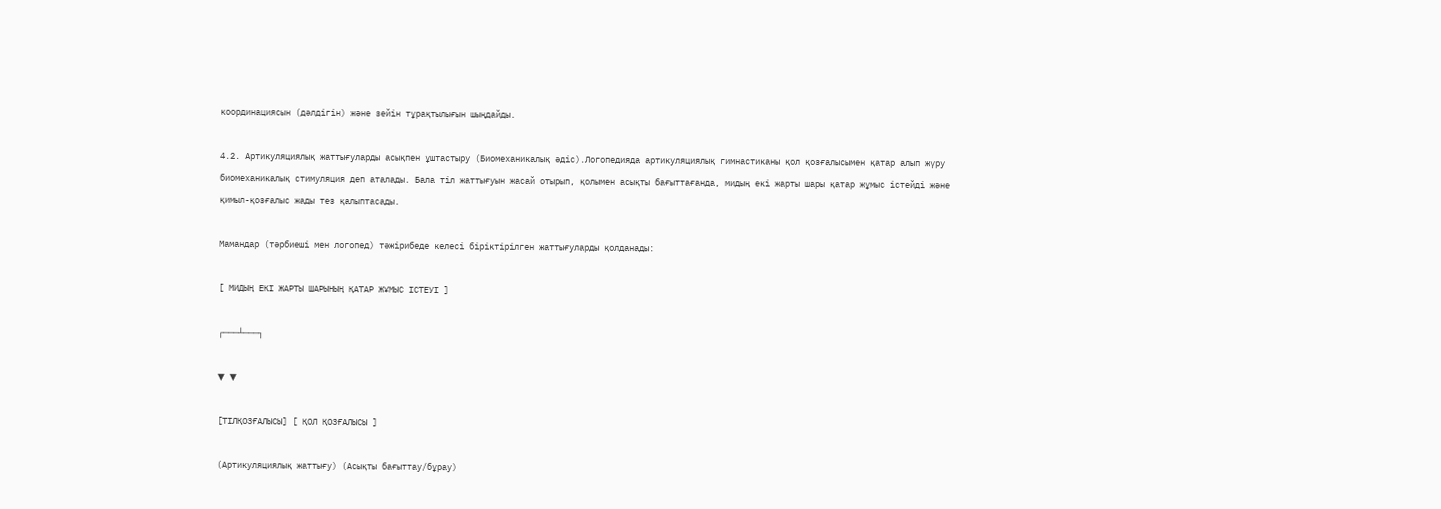координациясын (дәлдігін) және зейін тұрақтылығын шыңдайды.

4.2. Артикуляциялық жаттығуларды асықпен ұштастыру (Биомеханикалық әдіс).Логопедияда артикуляциялық гимнастиканы қол қозғалысымен қатар алып жүру биомеханикалық стимуляция деп аталады. Бала тіл жаттығуын жасай отырып, қолымен асықты бағыттағанда, мидың екі жарты шары қатар жұмыс істейді және қимыл-қозғалыс жады тез қалыптасады.

Мамандар (тәрбиеші мен логопед) тәжірибеде келесі біріктірілген жаттығуларды қолданады:

[ МИДЫҢ ЕКІ ЖАРТЫ ШАРЫНЫҢ ҚАТАР ЖҰМЫС ІСТЕУІ ]

┌───┴───┐

▼ ▼

[ТІЛҚОЗҒАЛЫСЫ] [ ҚОЛ ҚОЗҒАЛЫСЫ ]

(Артикуляциялық жаттығу) (Асықты бағыттау/бұрау)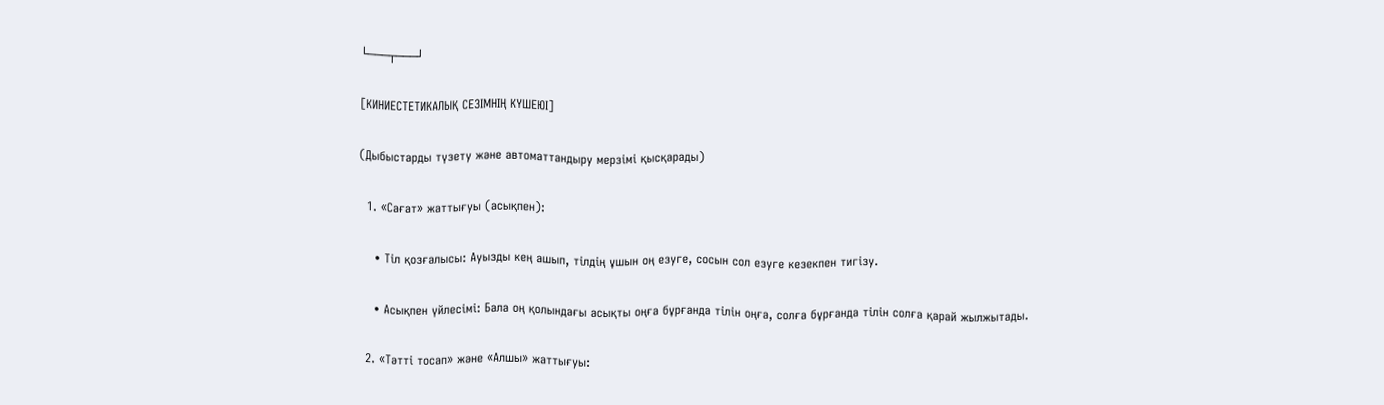└───┬───┘

[КИНИЕСТЕТИКАЛЫҚ СЕЗІМНІҢ КҮШЕЮІ]

(Дыбыстарды түзету және автоматтандыру мерзімі қысқарады)

  1. «Сағат» жаттығуы (асықпен):

    • Тіл қозғалысы: Ауызды кең ашып, тілдің ұшын оң езуге, сосын сол езуге кезекпен тигізу.

    • Асықпен үйлесімі: Бала оң қолындағы асықты оңға бұрғанда тілін оңға, солға бұрғанда тілін солға қарай жылжытады.

  2. «Тәтті тосап» және «Алшы» жаттығуы: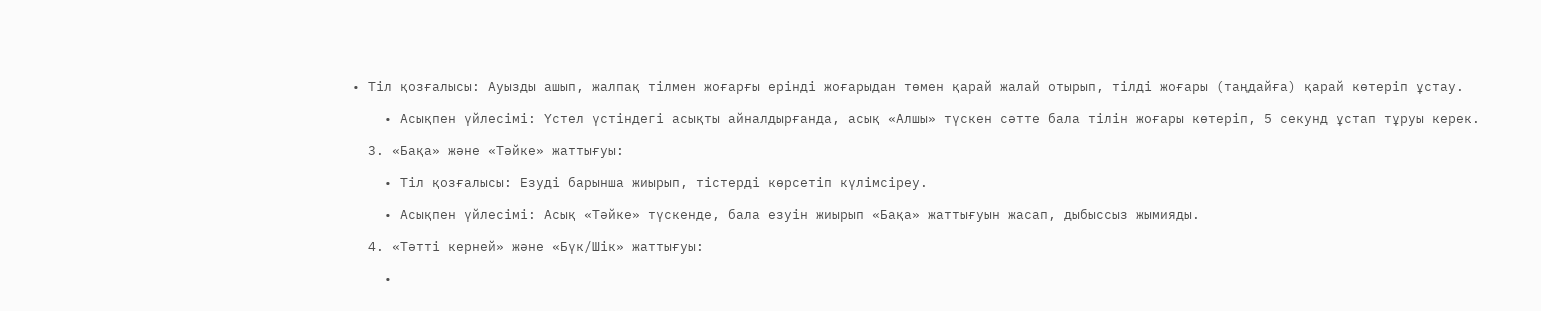• Тіл қозғалысы: Ауызды ашып, жалпақ тілмен жоғарғы ерінді жоғарыдан төмен қарай жалай отырып, тілді жоғары (таңдайға) қарай көтеріп ұстау.

    • Асықпен үйлесімі: Үстел үстіндегі асықты айналдырғанда, асық «Алшы» түскен сәтте бала тілін жоғары көтеріп, 5 секунд ұстап тұруы керек.

  3. «Бақа» және «Тәйке» жаттығуы:

    • Тіл қозғалысы: Езуді барынша жиырып, тістерді көрсетіп күлімсіреу.

    • Асықпен үйлесімі: Асық «Тәйке» түскенде, бала езуін жиырып «Бақа» жаттығуын жасап, дыбыссыз жымияды.

  4. «Тәтті керней» және «Бүк/Шік» жаттығуы:

    •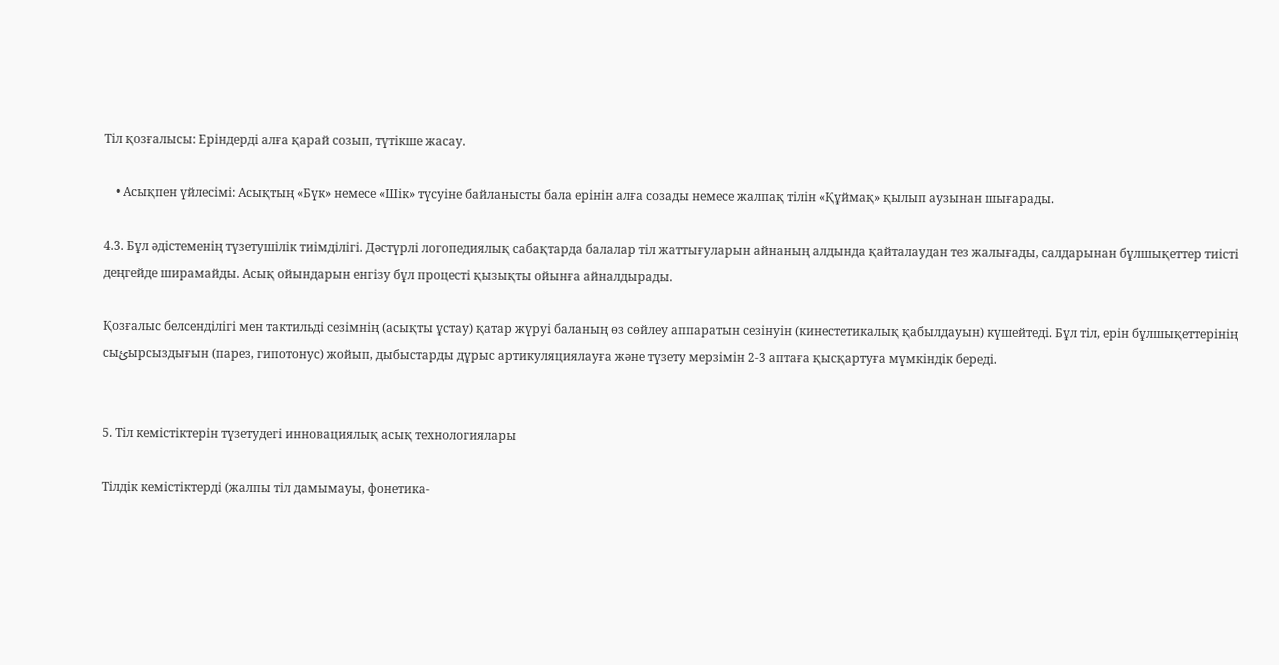Тіл қозғалысы: Еріндерді алға қарай созып, түтікше жасау.

    • Асықпен үйлесімі: Асықтың «Бүк» немесе «Шік» түсуіне байланысты бала ерінін алға созады немесе жалпақ тілін «Құймақ» қылып аузынан шығарады.

4.3. Бұл әдістеменің түзетушілік тиімділігі. Дәстүрлі логопедиялық сабақтарда балалар тіл жаттығуларын айнаның алдында қайталаудан тез жалығады, салдарынан бұлшықеттер тиісті деңгейде ширамайды. Асық ойындарын енгізу бұл процесті қызықты ойынға айналдырады.

Қозғалыс белсенділігі мен тактильді сезімнің (асықты ұстау) қатар жүруі баланың өз сөйлеу аппаратын сезінуін (кинестетикалық қабылдауын) күшейтеді. Бұл тіл, ерін бұлшықеттерінің сыئырсыздығын (парез, гипотонус) жойып, дыбыстарды дұрыс артикуляциялауға және түзету мерзімін 2-3 аптаға қысқартуға мүмкіндік береді.


5. Тіл кемістіктерін түзетудегі инновациялық асық технологиялары

Тілдік кемістіктерді (жалпы тіл дамымауы, фонетика-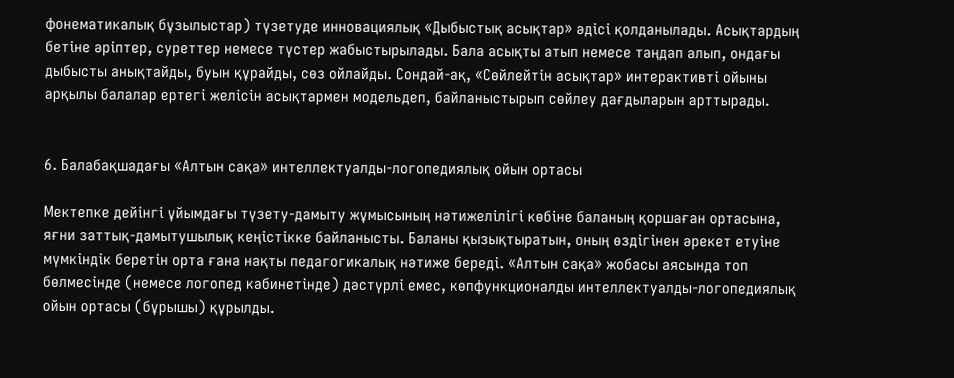фонематикалық бұзылыстар) түзетуде инновациялық «Дыбыстық асықтар» әдісі қолданылады. Асықтардың бетіне әріптер, суреттер немесе түстер жабыстырылады. Бала асықты атып немесе таңдап алып, ондағы дыбысты анықтайды, буын құрайды, сөз ойлайды. Сондай-ақ, «Сөйлейтін асықтар» интерактивті ойыны арқылы балалар ертегі желісін асықтармен модельдеп, байланыстырып сөйлеу дағдыларын арттырады.


6. Балабақшадағы «Алтын сақа» интеллектуалды-логопедиялық ойын ортасы

Мектепке дейінгі ұйымдағы түзету-дамыту жұмысының нәтижелілігі көбіне баланың қоршаған ортасына, яғни заттық-дамытушылық кеңістікке байланысты. Баланы қызықтыратын, оның өздігінен әрекет етуіне мүмкіндік беретін орта ғана нақты педагогикалық нәтиже береді. «Алтын сақа» жобасы аясында топ бөлмесінде (немесе логопед кабинетінде) дәстүрлі емес, көпфункционалды интеллектуалды-логопедиялық ойын ортасы (бұрышы) құрылды.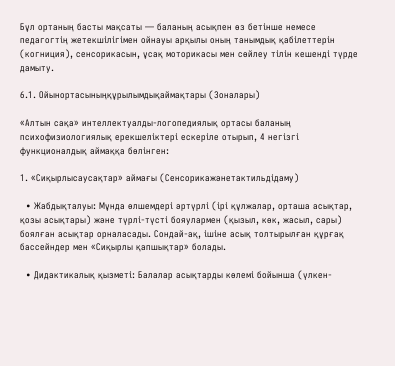Бұл ортаның басты мақсаты — баланың асықпен өз бетінше немесе педагогтің жетекшілігімен ойнауы арқылы оның танымдық қабілеттерін (когниция), сенсорикасын, ұсақ моторикасы мен сөйлеу тілін кешенді түрде дамыту.

6.1. Ойынортасыныңқұрылымдықаймақтары (Зоналары)

«Алтын сақа» интеллектуалды-логопедиялық ортасы баланың психофизиологиялық ерекшеліктері ескеріле отырып, 4 негізгі функционалдық аймаққа бөлінген:

1. «Сиқырлысаусақтар» аймағы (Сенсорикажәнетактильдідаму)

  • Жабдықталуы: Мұнда өлшемдері әртүрлі (ірі құлжалар, орташа асықтар, қозы асықтары) және түрлі-түсті бояулармен (қызыл, көк, жасыл, сары) боялған асықтар орналасады. Сондай-ақ, ішіне асық толтырылған құрғақ бассейндер мен «Сиқырлы қапшықтар» болады.

  • Дидактикалық қызметі: Балалар асықтарды көлемі бойынша (үлкен-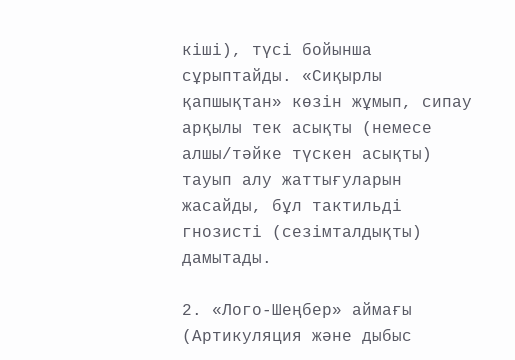кіші), түсі бойынша сұрыптайды. «Сиқырлы қапшықтан» көзін жұмып, сипау арқылы тек асықты (немесе алшы/тәйке түскен асықты) тауып алу жаттығуларын жасайды, бұл тактильді гнозисті (сезімталдықты) дамытады.

2. «Лого-Шеңбер» аймағы (Артикуляция және дыбыс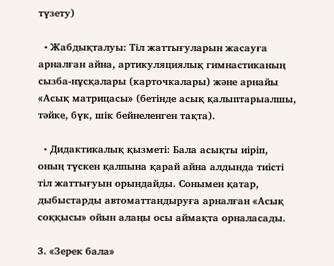түзету)

  • Жабдықталуы: Тіл жаттығуларын жасауға арналған айна, артикуляциялық гимнастиканың сызба-нұсқалары (карточкалары) және арнайы «Асық матрицасы» (бетінде асық қалыптарыалшы, тәйке, бүк, шік бейнеленген тақта).

  • Дидактикалық қызметі: Бала асықты иіріп, оның түскен қалпына қарай айна алдында тиісті тіл жаттығуын орындайды. Сонымен қатар, дыбыстарды автоматтандыруға арналған «Асық соққысы» ойын алаңы осы аймақта орналасады.

3. «Зерек бала»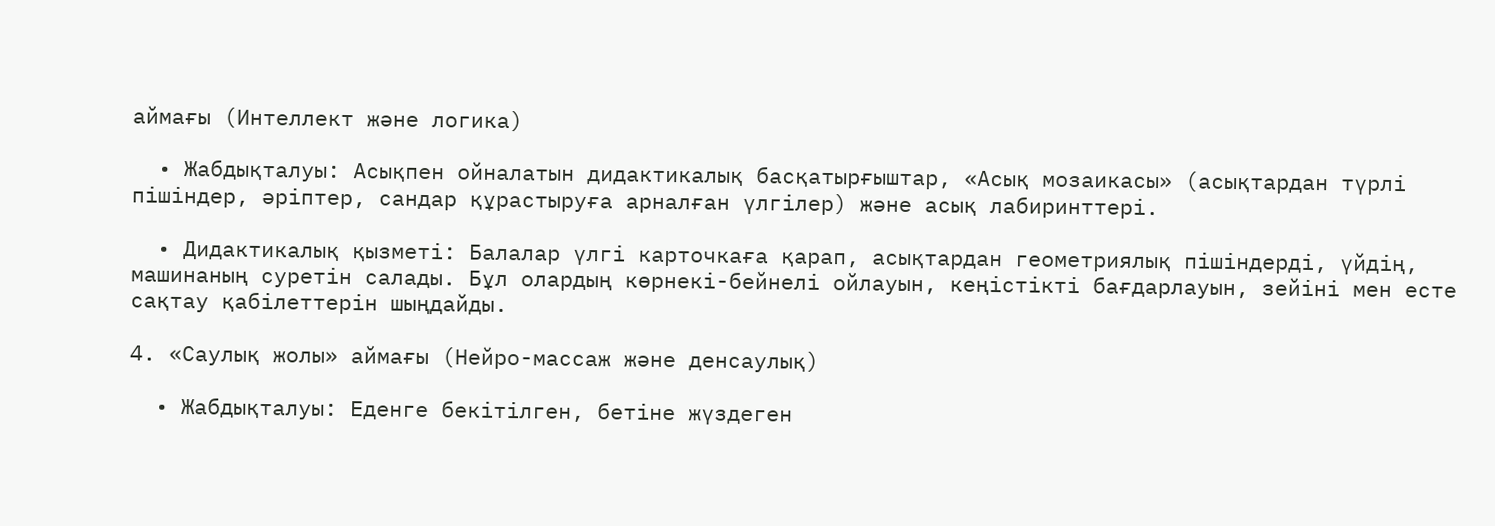аймағы (Интеллект және логика)

  • Жабдықталуы: Асықпен ойналатын дидактикалық басқатырғыштар, «Асық мозаикасы» (асықтардан түрлі пішіндер, әріптер, сандар құрастыруға арналған үлгілер) және асық лабиринттері.

  • Дидактикалық қызметі: Балалар үлгі карточкаға қарап, асықтардан геометриялық пішіндерді, үйдің, машинаның суретін салады. Бұл олардың көрнекі-бейнелі ойлауын, кеңістікті бағдарлауын, зейіні мен есте сақтау қабілеттерін шыңдайды.

4. «Саулық жолы» аймағы (Нейро-массаж және денсаулық)

  • Жабдықталуы: Еденге бекітілген, бетіне жүздеген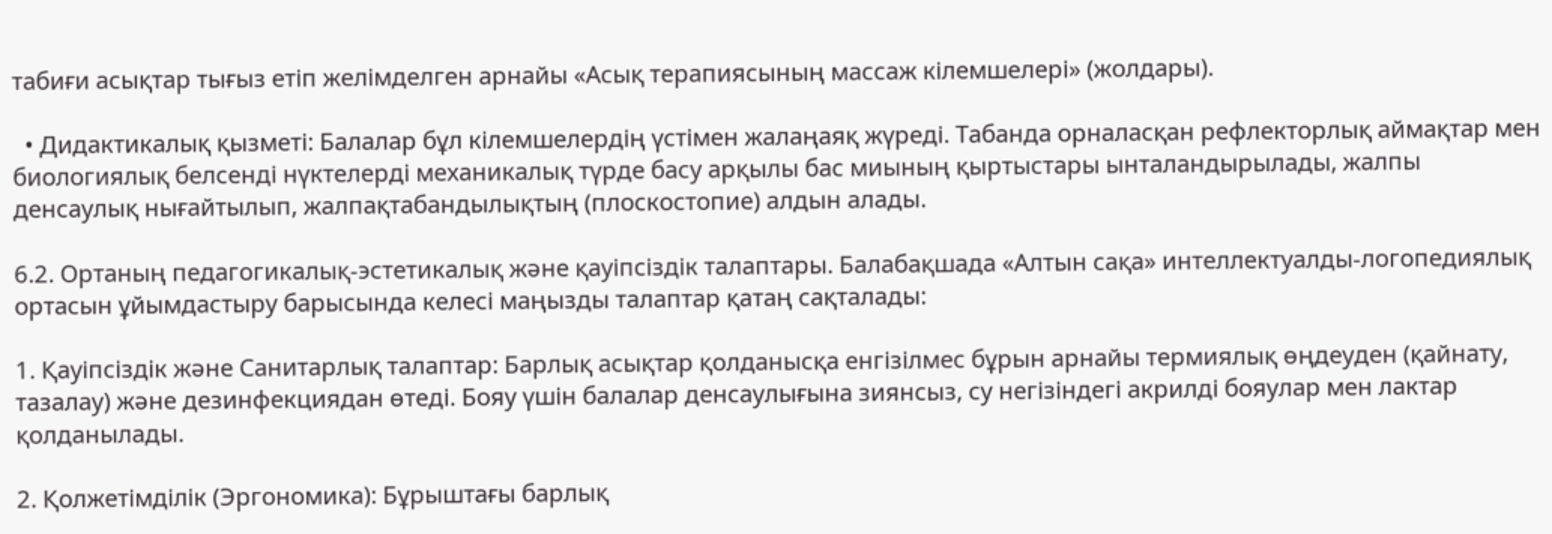табиғи асықтар тығыз етіп желімделген арнайы «Асық терапиясының массаж кілемшелері» (жолдары).

  • Дидактикалық қызметі: Балалар бұл кілемшелердің үстімен жалаңаяқ жүреді. Табанда орналасқан рефлекторлық аймақтар мен биологиялық белсенді нүктелерді механикалық түрде басу арқылы бас миының қыртыстары ынталандырылады, жалпы денсаулық нығайтылып, жалпақтабандылықтың (плоскостопие) алдын алады.

6.2. Ортаның педагогикалық-эстетикалық және қауіпсіздік талаптары. Балабақшада «Алтын сақа» интеллектуалды-логопедиялық ортасын ұйымдастыру барысында келесі маңызды талаптар қатаң сақталады:

1. Қауіпсіздік және Санитарлық талаптар: Барлық асықтар қолданысқа енгізілмес бұрын арнайы термиялық өңдеуден (қайнату, тазалау) және дезинфекциядан өтеді. Бояу үшін балалар денсаулығына зиянсыз, су негізіндегі акрилді бояулар мен лактар қолданылады.

2. Қолжетімділік (Эргономика): Бұрыштағы барлық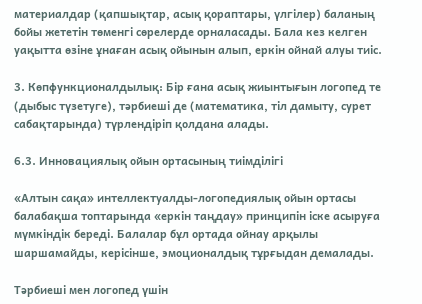материалдар (қапшықтар, асық қораптары, үлгілер) баланың бойы жететін төменгі сөрелерде орналасады. Бала кез келген уақытта өзіне ұнаған асық ойынын алып, еркін ойнай алуы тиіс.

3. Көпфункционалдылық: Бір ғана асық жиынтығын логопед те (дыбыс түзетуге), тәрбиеші де (математика, тіл дамыту, сурет сабақтарында) түрлендіріп қолдана алады.

6.3. Инновациялық ойын ортасының тиімділігі

«Алтын сақа» интеллектуалды-логопедиялық ойын ортасы балабақша топтарында «еркін таңдау» принципін іске асыруға мүмкіндік береді. Балалар бұл ортада ойнау арқылы шаршамайды, керісінше, эмоционалдық тұрғыдан демалады.

Тәрбиеші мен логопед үшін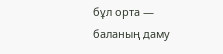бұл орта — баланың даму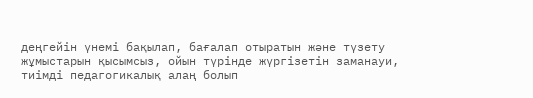деңгейін үнемі бақылап, бағалап отыратын және түзету жұмыстарын қысымсыз, ойын түрінде жүргізетін заманауи, тиімді педагогикалық алаң болып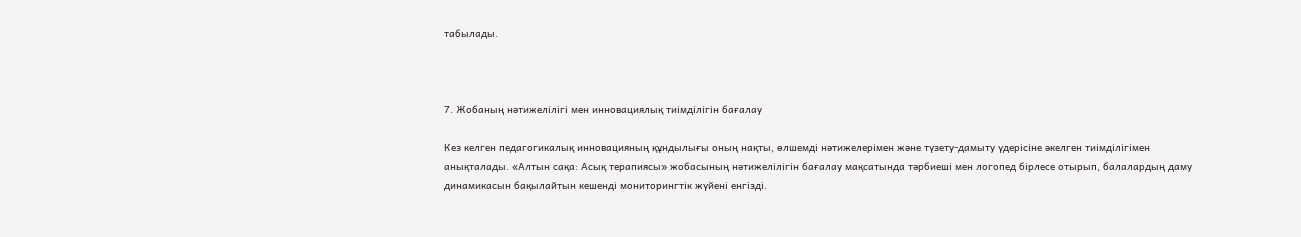табылады.



7. Жобаның нәтижелілігі мен инновациялық тиімділігін бағалау

Кез келген педагогикалық инновацияның құндылығы оның нақты, өлшемді нәтижелерімен және түзету-дамыту үдерісіне әкелген тиімділігімен анықталады. «Алтын сақа: Асық терапиясы» жобасының нәтижелілігін бағалау мақсатында тәрбиеші мен логопед бірлесе отырып, балалардың даму динамикасын бақылайтын кешенді мониторингтік жүйені енгізді.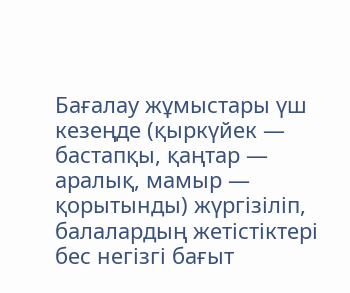Бағалау жұмыстары үш кезеңде (қыркүйек — бастапқы, қаңтар — аралық, мамыр — қорытынды) жүргізіліп, балалардың жетістіктері бес негізгі бағыт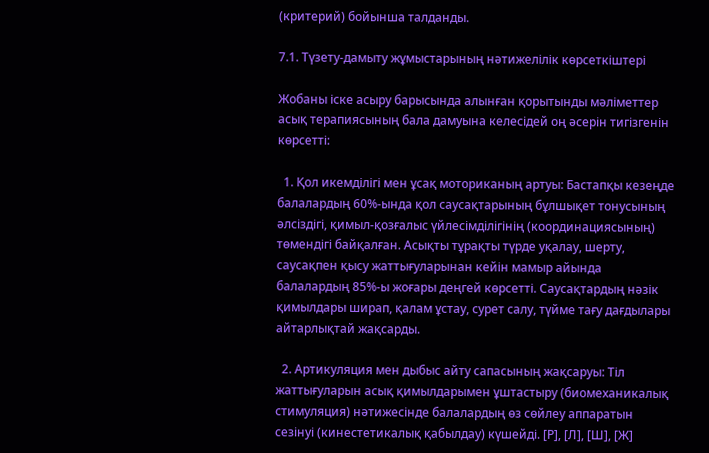(критерий) бойынша талданды.

7.1. Түзету-дамыту жұмыстарының нәтижелілік көрсеткіштері

Жобаны іске асыру барысында алынған қорытынды мәліметтер асық терапиясының бала дамуына келесідей оң әсерін тигізгенін көрсетті:

  1. Қол икемділігі мен ұсақ моториканың артуы: Бастапқы кезеңде балалардың 60%-ында қол саусақтарының бұлшықет тонусының әлсіздігі, қимыл-қозғалыс үйлесімділігінің (координациясының) төмендігі байқалған. Асықты тұрақты түрде уқалау, шерту, саусақпен қысу жаттығуларынан кейін мамыр айында балалардың 85%-ы жоғары деңгей көрсетті. Саусақтардың нәзік қимылдары ширап, қалам ұстау, сурет салу, түйме тағу дағдылары айтарлықтай жақсарды.

  2. Артикуляция мен дыбыс айту сапасының жақсаруы: Тіл жаттығуларын асық қимылдарымен ұштастыру (биомеханикалық стимуляция) нәтижесінде балалардың өз сөйлеу аппаратын сезінуі (кинестетикалық қабылдау) күшейді. [Р], [Л], [Ш], [Ж]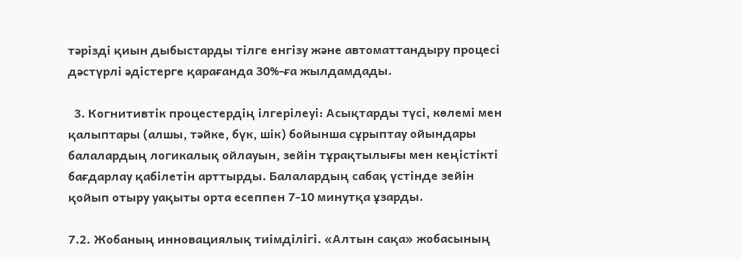тәрізді қиын дыбыстарды тілге енгізу және автоматтандыру процесі дәстүрлі әдістерге қарағанда 30%-ға жылдамдады.

  3. Когнитивтік процестердің ілгерілеуі: Асықтарды түсі, көлемі мен қалыптары (алшы, тәйке, бүк, шік) бойынша сұрыптау ойындары балалардың логикалық ойлауын, зейін тұрақтылығы мен кеңістікті бағдарлау қабілетін арттырды. Балалардың сабақ үстінде зейін қойып отыру уақыты орта есеппен 7-10 минутқа ұзарды.

7.2. Жобаның инновациялық тиімділігі. «Алтын сақа» жобасының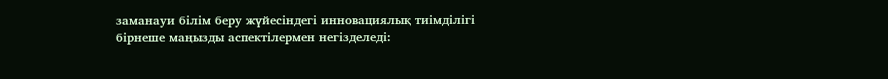заманауи білім беру жүйесіндегі инновациялық тиімділігі бірнеше маңызды аспектілермен негізделеді: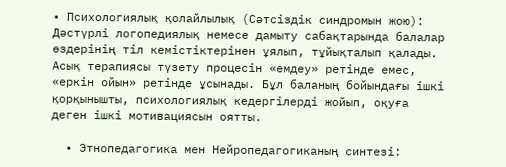• Психологиялық қолайлылық (Сәтсіздік синдромын жою): Дәстүрлі логопедиялық немесе дамыту сабақтарында балалар өздерінің тіл кемістіктерінен ұялып, тұйықталып қалады. Асық терапиясы түзету процесін «емдеу» ретінде емес, «еркін ойын» ретінде ұсынады. Бұл баланың бойындағы ішкі қорқынышты, психологиялық кедергілерді жойып, оқуға деген ішкі мотивациясын оятты.

  • Этнопедагогика мен Нейропедагогиканың синтезі: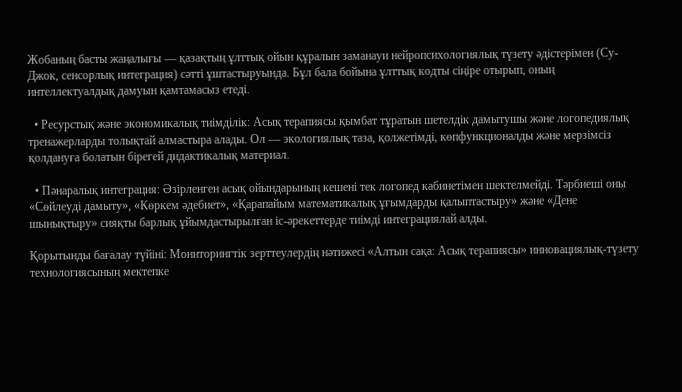Жобаның басты жаңалығы — қазақтың ұлттық ойын құралын заманауи нейропсихологиялық түзету әдістерімен (Су-Джок, сенсорлық интеграция) сәтті ұштастыруында. Бұл бала бойына ұлттық кодты сіңіре отырып, оның интеллектуалдық дамуын қамтамасыз етеді.

  • Ресурстық және экономикалық тиімділік: Асық терапиясы қымбат тұратын шетелдік дамытушы және логопедиялық тренажерларды толықтай алмастыра алады. Ол — экологиялық таза, қолжетімді, көпфункционалды және мерзімсіз қолдануға болатын бірегей дидактикалық материал.

  • Пәнаралық интеграция: Әзірленген асық ойындарының кешені тек логопед кабинетімен шектелмейді. Тәрбиеші оны «Сөйлеуді дамыту», «Көркем әдебиет», «Қарапайым математикалық ұғымдарды қалыптастыру» және «Дене шынықтыру» сияқты барлық ұйымдастырылған іс-әрекеттерде тиімді интеграциялай алды.

Қорытынды бағалау түйіні: Мониторингтік зерттеулердің нәтижесі «Алтын сақа: Асық терапиясы» инновациялық-түзету технологиясының мектепке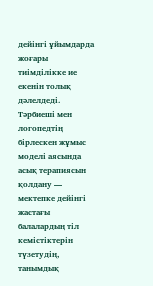дейінгі ұйымдарда жоғары тиімділікке ие екенін толық дәлелдеді. Тәрбиеші мен логопедтің бірлескен жұмыс моделі аясында асық терапиясын қолдану — мектепке дейінгі жастағы балалардың тіл кемістіктерін түзетудің, танымдық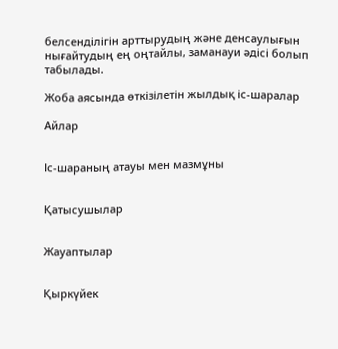белсенділігін арттырудың және денсаулығын нығайтудың ең оңтайлы, заманауи әдісі болып табылады.

Жоба аясында өткізілетін жылдық іс-шаралар

Айлар


Іс-шараның атауы мен мазмұны


Қатысушылар


Жауаптылар


Қыркүйек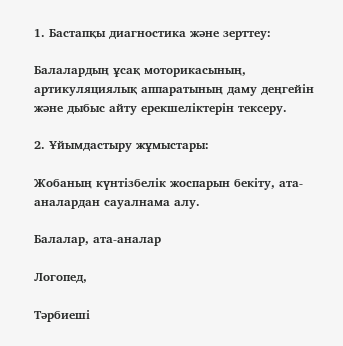1. Бастапқы диагностика және зерттеу:

Балалардың ұсақ моторикасының, артикуляциялық аппаратының даму деңгейін және дыбыс айту ерекшеліктерін тексеру.

2. Ұйымдастыру жұмыстары:

Жобаның күнтізбелік жоспарын бекіту, ата-аналардан сауалнама алу.

Балалар, ата-аналар

Логопед,

Тәрбиеші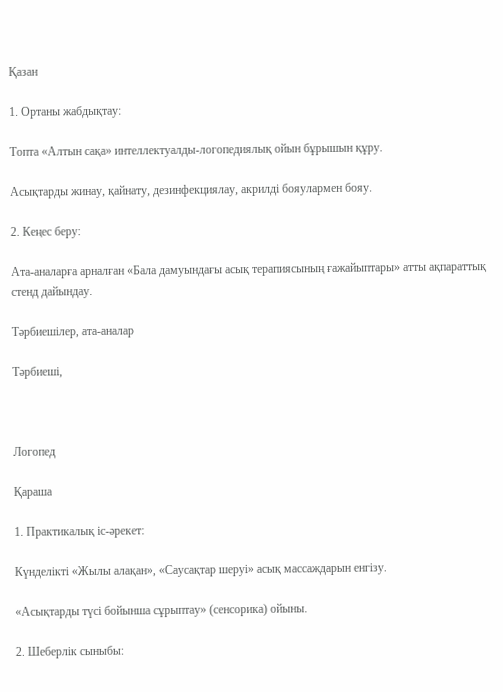Қазан

1. Ортаны жабдықтау:

Топта «Алтын сақа» интеллектуалды-логопедиялық ойын бұрышын құру.

Асықтарды жинау, қайнату, дезинфекциялау, акрилді бояулармен бояу.

2. Кеңес беру:

Ата-аналарға арналған «Бала дамуындағы асық терапиясының ғажайыптары» атты ақпараттық стенд дайындау.

Тәрбиешілер, ата-аналар

Тәрбиеші,



Логопед

Қараша

1. Практикалық іс-әрекет:

Күнделікті «Жылы алақан», «Саусақтар шеруі» асық массаждарын енгізу.

«Асықтарды түсі бойынша сұрыптау» (сенсорика) ойыны.

2. Шеберлік сыныбы: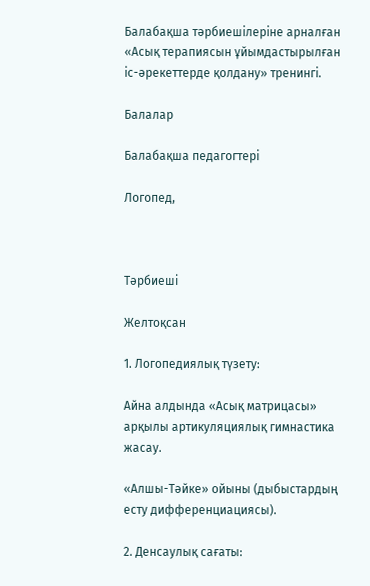Балабақша тәрбиешілеріне арналған «Асық терапиясын ұйымдастырылған іс-әрекеттерде қолдану» тренингі.

Балалар

Балабақша педагогтері

Логопед,



Тәрбиеші

Желтоқсан

1. Логопедиялық түзету:

Айна алдында «Асық матрицасы» арқылы артикуляциялық гимнастика жасау.

«Алшы-Тәйке» ойыны (дыбыстардың есту дифференциациясы).

2. Денсаулық сағаты: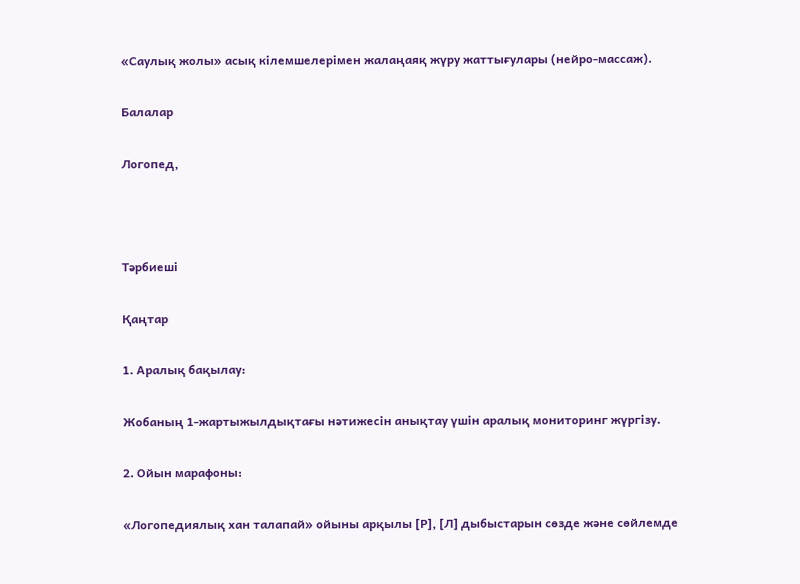«Саулық жолы» асық кілемшелерімен жалаңаяқ жүру жаттығулары (нейро-массаж).

Балалар

Логопед,



Тәрбиеші

Қаңтар

1. Аралық бақылау:

Жобаның 1-жартыжылдықтағы нәтижесін анықтау үшін аралық мониторинг жүргізу.

2. Ойын марафоны:

«Логопедиялық хан талапай» ойыны арқылы [Р], [Л] дыбыстарын сөзде және сөйлемде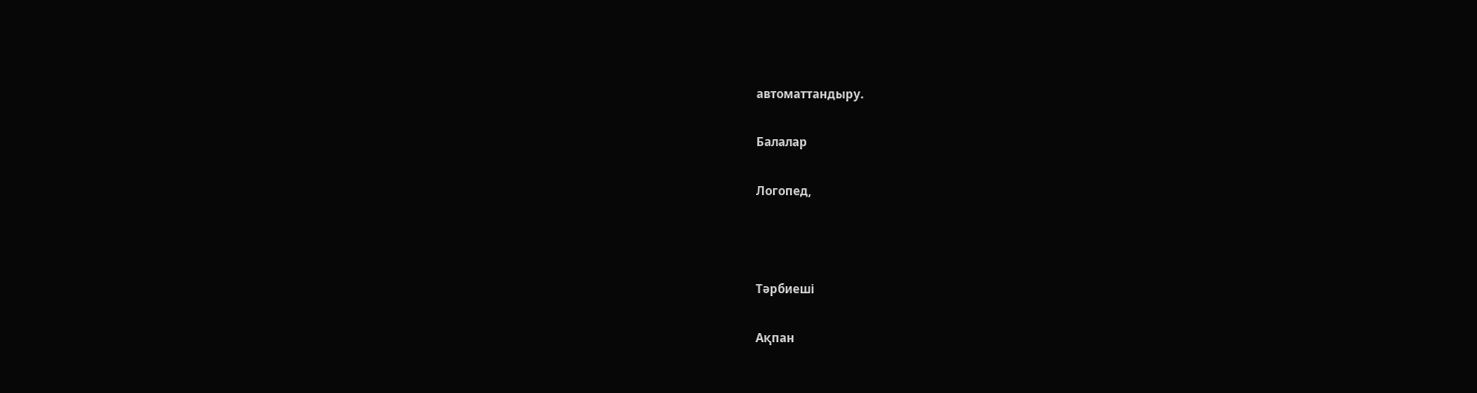автоматтандыру.

Балалар

Логопед,



Тәрбиеші

Ақпан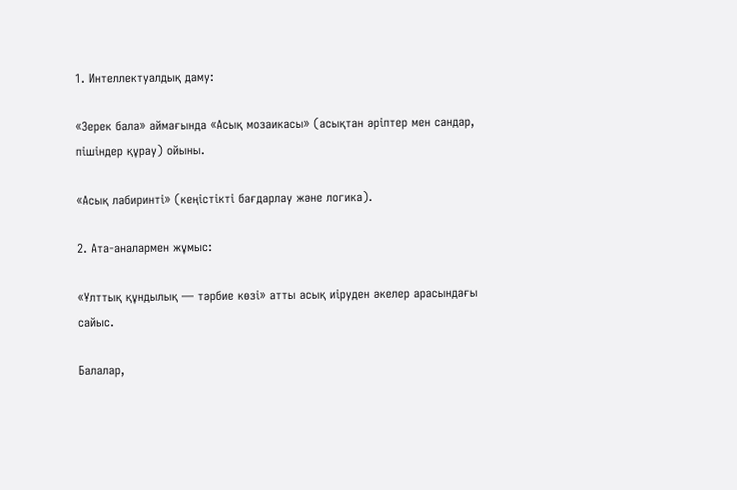1. Интеллектуалдық даму:

«Зерек бала» аймағында «Асық мозаикасы» (асықтан әріптер мен сандар, пішіндер құрау) ойыны.

«Асық лабиринті» (кеңістікті бағдарлау және логика).

2. Ата-аналармен жұмыс:

«Ұлттық құндылық — тәрбие көзі» атты асық иіруден әкелер арасындағы сайыс.

Балалар,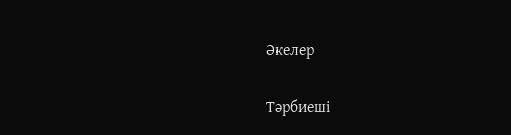Әкелер

Тәрбиеші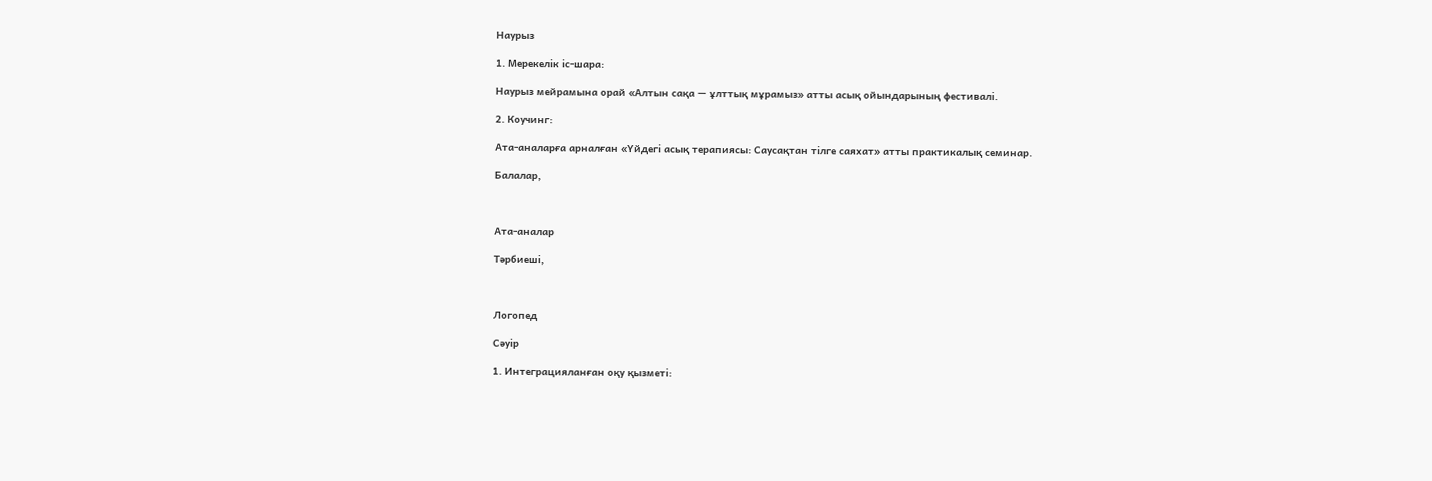Наурыз

1. Мерекелік іс-шара:

Наурыз мейрамына орай «Алтын сақа — ұлттық мұрамыз» атты асық ойындарының фестивалі.

2. Коучинг:

Ата-аналарға арналған «Үйдегі асық терапиясы: Саусақтан тілге саяхат» атты практикалық семинар.

Балалар,



Ата-аналар

Тәрбиеші,



Логопед

Сәуір

1. Интеграцияланған оқу қызметі: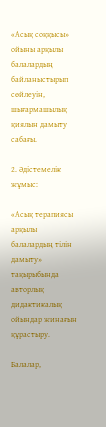«Асық соққысы» ойыны арқылы балалардың байланыстырып сөйлеуін, шығармашылық қиялын дамыту сабағы.

2. Әдістемелік жұмыс:

«Асық терапиясы арқылы балалардың тілін дамыту» тақырыбында авторлық дидактикалық ойындар жинағын құрастыру.

Балалар,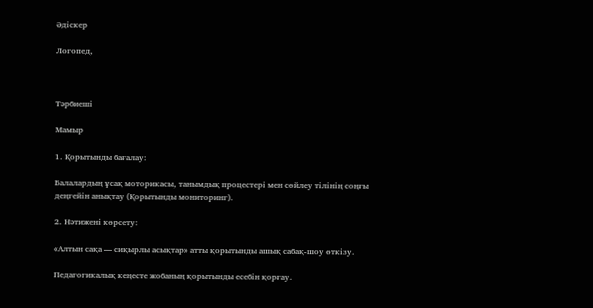Әдіскер

Логопед,



Тәрбиеші

Мамыр

1. Қорытынды бағалау:

Балалардың ұсақ моторикасы, танымдық процестері мен сөйлеу тілінің соңғы деңгейін анықтау (Қорытынды мониторинг).

2. Нәтижені көрсету:

«Алтын сақа — сиқырлы асықтар» атты қорытынды ашық сабақ-шоу өткізу.

Педагогикалық кеңесте жобаның қорытынды есебін қорғау.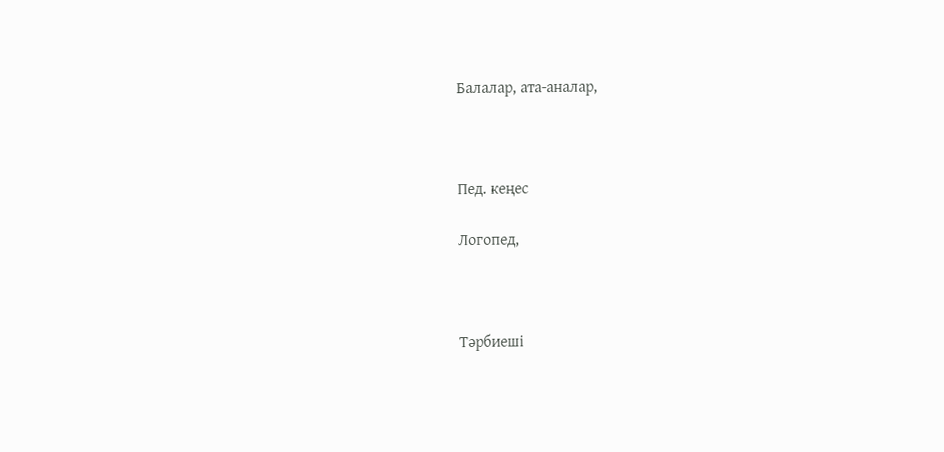Балалар, ата-аналар,



Пед. кеңес

Логопед,



Тәрбиеші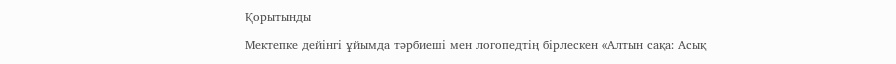Қорытынды

Мектепке дейінгі ұйымда тәрбиеші мен логопедтің бірлескен «Алтын сақа: Асық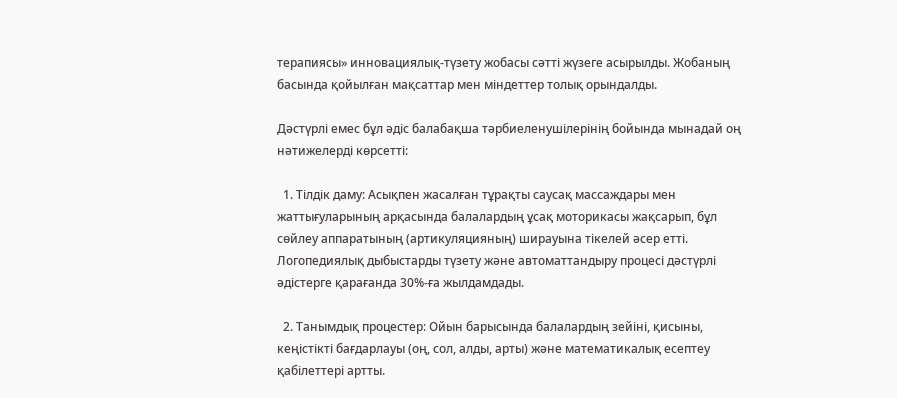терапиясы» инновациялық-түзету жобасы сәтті жүзеге асырылды. Жобаның басында қойылған мақсаттар мен міндеттер толық орындалды.

Дәстүрлі емес бұл әдіс балабақша тәрбиеленушілерінің бойында мынадай оң нәтижелерді көрсетті:

  1. Тілдік даму: Асықпен жасалған тұрақты саусақ массаждары мен жаттығуларының арқасында балалардың ұсақ моторикасы жақсарып, бұл сөйлеу аппаратының (артикуляцияның) ширауына тікелей әсер етті. Логопедиялық дыбыстарды түзету және автоматтандыру процесі дәстүрлі әдістерге қарағанда 30%-ға жылдамдады.

  2. Танымдық процестер: Ойын барысында балалардың зейіні, қисыны, кеңістікті бағдарлауы (оң, сол, алды, арты) және математикалық есептеу қабілеттері артты.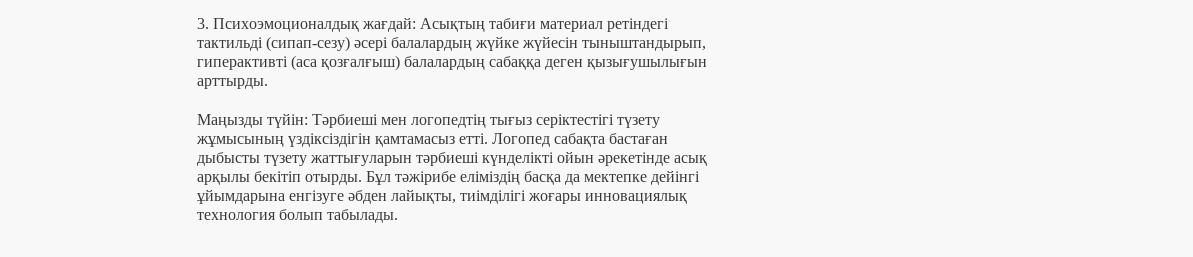3. Психоэмоционалдық жағдай: Асықтың табиғи материал ретіндегі тактильді (сипап-сезу) әсері балалардың жүйке жүйесін тыныштандырып, гиперактивті (аса қозғалғыш) балалардың сабаққа деген қызығушылығын арттырды.

Маңызды түйін: Тәрбиеші мен логопедтің тығыз серіктестігі түзету жұмысының үздіксіздігін қамтамасыз етті. Логопед сабақта бастаған дыбысты түзету жаттығуларын тәрбиеші күнделікті ойын әрекетінде асық арқылы бекітіп отырды. Бұл тәжірибе еліміздің басқа да мектепке дейінгі ұйымдарына енгізуге әбден лайықты, тиімділігі жоғары инновациялық технология болып табылады.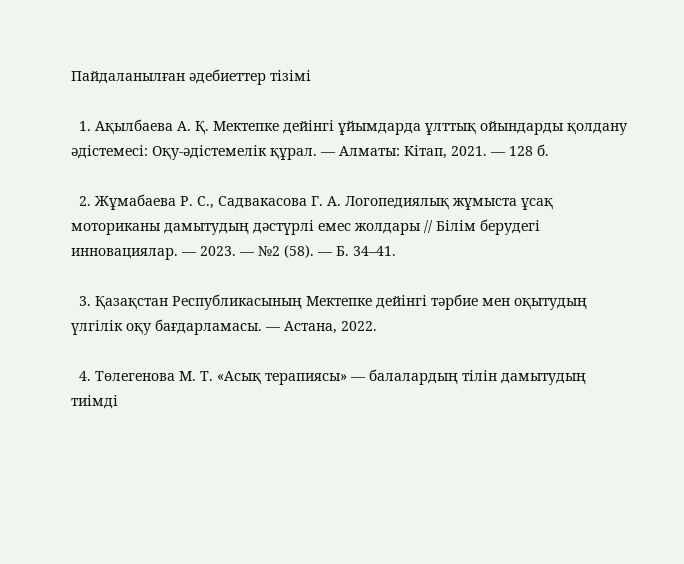Пайдаланылған әдебиеттер тізімі

  1. Ақылбаева А. Қ. Мектепке дейінгі ұйымдарда ұлттық ойындарды қолдану әдістемесі: Оқу-әдістемелік құрал. — Алматы: Кітап, 2021. — 128 б.

  2. Жұмабаева Р. С., Садвакасова Г. А. Логопедиялық жұмыста ұсақ моториканы дамытудың дәстүрлі емес жолдары // Білім берудегі инновациялар. — 2023. — №2 (58). — Б. 34–41.

  3. Қазақстан Республикасының Мектепке дейінгі тәрбие мен оқытудың үлгілік оқу бағдарламасы. — Астана, 2022.

  4. Төлегенова М. Т. «Асық терапиясы» — балалардың тілін дамытудың тиімді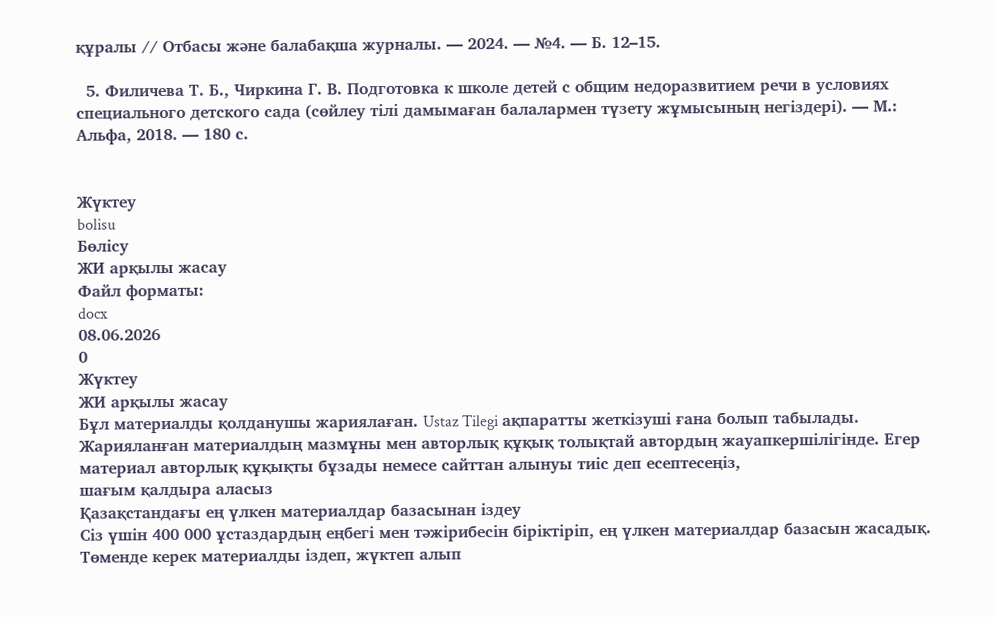құралы // Отбасы және балабақша журналы. — 2024. — №4. — Б. 12–15.

  5. Филичева Т. Б., Чиркина Г. В. Подготовка к школе детей с общим недоразвитием речи в условиях специального детского сада (сөйлеу тілі дамымаған балалармен түзету жұмысының негіздері). — М.: Альфа, 2018. — 180 с.


Жүктеу
bolisu
Бөлісу
ЖИ арқылы жасау
Файл форматы:
docx
08.06.2026
0
Жүктеу
ЖИ арқылы жасау
Бұл материалды қолданушы жариялаған. Ustaz Tilegi ақпаратты жеткізуші ғана болып табылады. Жарияланған материалдың мазмұны мен авторлық құқық толықтай автордың жауапкершілігінде. Егер материал авторлық құқықты бұзады немесе сайттан алынуы тиіс деп есептесеңіз,
шағым қалдыра аласыз
Қазақстандағы ең үлкен материалдар базасынан іздеу
Сіз үшін 400 000 ұстаздардың еңбегі мен тәжірибесін біріктіріп, ең үлкен материалдар базасын жасадық. Төменде керек материалды іздеп, жүктеп алып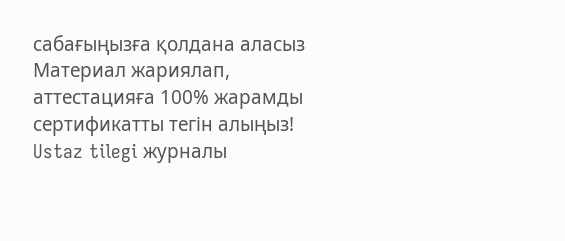сабағыңызға қолдана аласыз
Материал жариялап, аттестацияға 100% жарамды сертификатты тегін алыңыз!
Ustaz tilegi журналы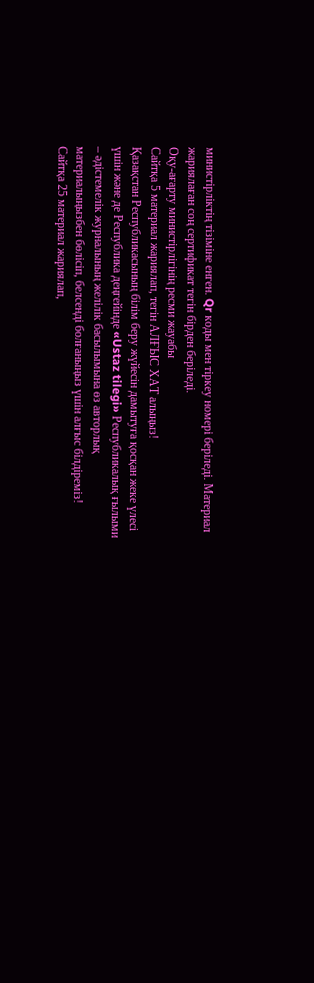министірліктің тізіміне енген. Qr коды мен тіркеу номері беріледі. Материал жариялаған соң сертификат тегін бірден беріледі.
Оқу-ағарту министірлігінің ресми жауабы
Сайтқа 5 материал жариялап, тегін АЛҒЫС ХАТ алыңыз!
Қазақстан Республикасының білім беру жүйесін дамытуға қосқан жеке үлесі үшін және де Республика деңгейінде «Ustaz tilegi» Республикалық ғылыми – әдістемелік журналының желілік басылымына өз авторлық материалыңызбен бөлісіп, белсенді болғаныңыз үшін алғыс білдіреміз!
Сайтқа 25 материал жариялап,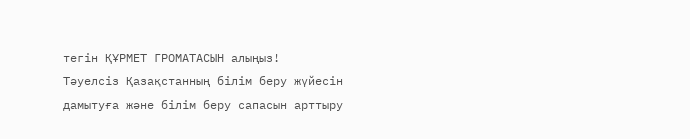тегін ҚҰРМЕТ ГРОМАТАСЫН алыңыз!
Тәуелсіз Қазақстанның білім беру жүйесін дамытуға және білім беру сапасын арттыру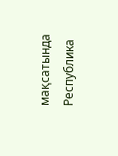мақсатында Республика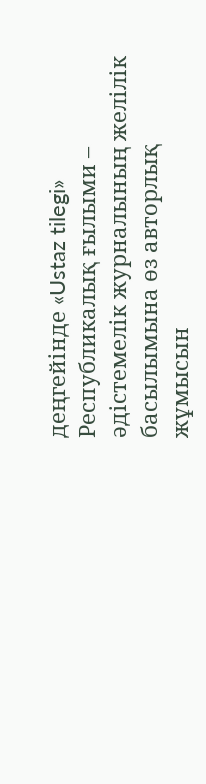деңгейінде «Ustaz tilegi» Республикалық ғылыми – әдістемелік журналының желілік басылымына өз авторлық жұмысын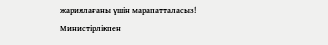жариялағаны үшін марапатталасыз!
Министірлікпен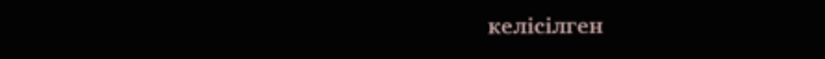келісілген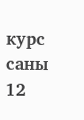курс саны 12